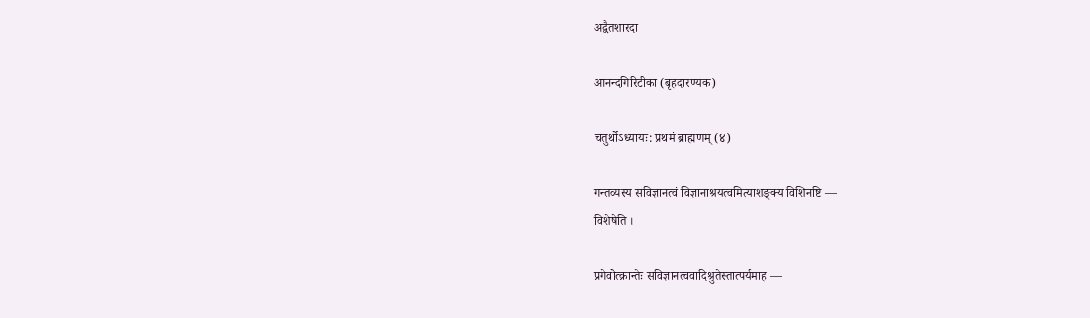अद्वैतशारदा

आनन्दगिरिटीका (बृहदारण्यक)

चतुर्थोऽध्यायः: प्रथमं ब्राह्मणम् (४)

गन्तव्यस्य सविज्ञानत्वं विज्ञानाश्रयत्वमित्याशङ्क्य विशिनष्टि —
विशेषेति ।

प्रगेवोत्क्रान्तेः सविज्ञानत्ववादिश्रुतेस्तात्पर्यमाह —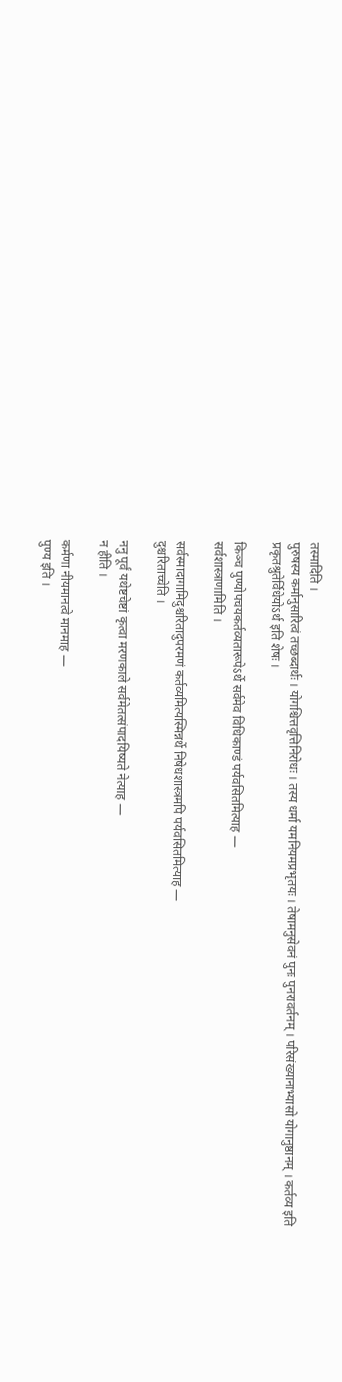तस्मादिति ।
पुरुषस्य कर्मानुसारित्वं तच्छब्दार्थः । योगश्चित्तवृत्तिनिरोधः । तस्य धर्मा यमनियमप्रभृतयः । तेषामनुसेवनं पुनः पुनरावर्तनम् । परिसंख्यानाभ्यासो योगानुष्ठानम् । कर्तव्य इति प्रकृतश्रुतेर्विधेयोऽर्थ इति शेषः ।

किञ्च पुण्योपचयकर्तव्यतारूपेऽर्थे सर्वमेव विधिकाण्डं पर्यवसितमित्याह —
सर्वशास्त्राणामिति ।

सर्वस्मादागामिदुश्चरितादुपरमणं कर्तव्यमित्यस्मिन्नर्थे निषेधशास्त्रमपि पर्यवसितमित्याह —
दुश्चरिताच्चेति ।

ननु पूर्वं यथेष्टचेष्टां कृत्वा मरणकाले सर्वमेतत्संपादयिष्यते नेत्याह —
न हीति ।

कर्मणा नीयमानत्वे मानमाह —
पुण्य इति ।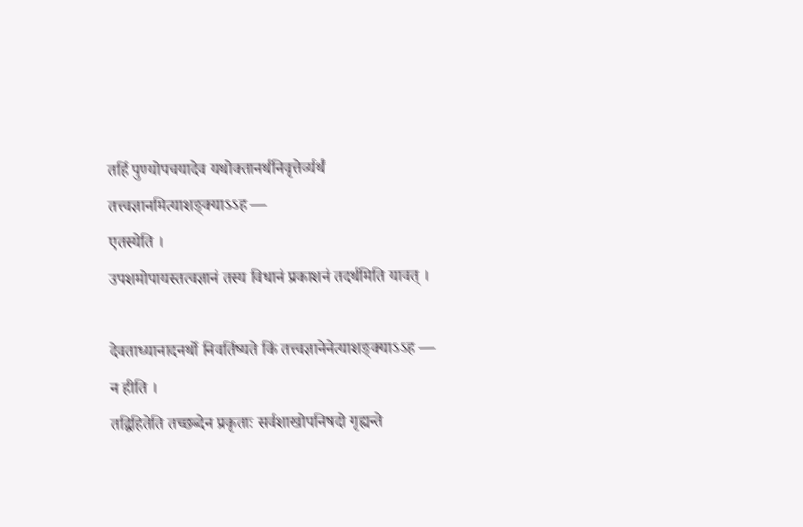तर्हि पुण्योपचयादेव यथोक्तानर्थनिवृत्तेर्व्यर्थं तत्त्वज्ञानमित्याशङ्क्याऽऽह —
एतस्येति ।
उपशमोपायस्तत्वज्ञानं तस्य विधानं प्रकाशनं तदर्थमिति यावत् ।

देवताध्यानादनर्थो निवर्तिष्यते किं तत्त्वज्ञानेनेत्याशङ्क्याऽऽह —
न हीति ।
तद्विहितेति तच्छब्देन प्रकृताः सर्वशाखोपनिषदो गृह्यन्ते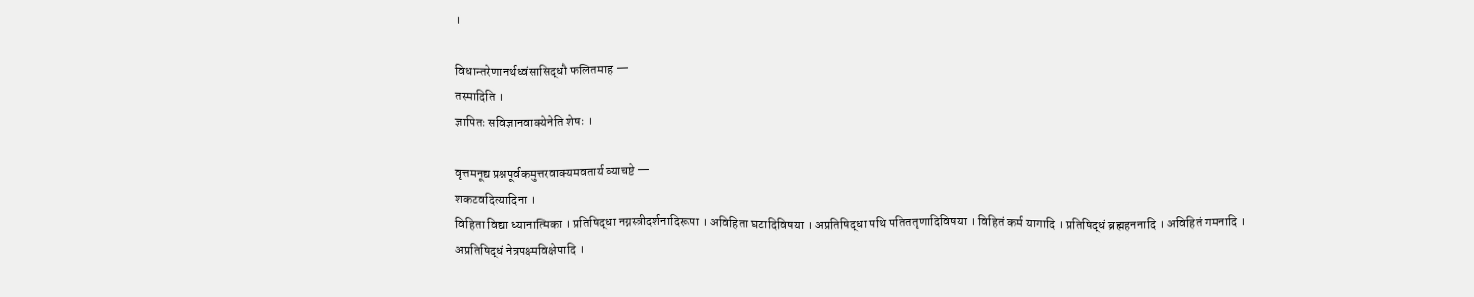।

विधान्तरेणानर्थध्वंसासिद्धौ फलितमाह —
तस्मादिति ।
ज्ञापितः सविज्ञानवाक्येनेति शेषः ।

वृत्तमनूद्य प्रश्नपूर्वकमुत्तरवाक्यमवतार्य व्याचष्टे —
शकटवदित्यादिना ।
विहिता विद्या ध्यानात्मिका । प्रतिषिद्धा नग्नस्त्रीदर्शनादिरूपा । अविहिता घटादिविषया । अप्रतिषिद्धा पथि पतिततृणादिविषया । विहितं कर्म यागादि । प्रतिषिद्धं ब्रह्महननादि । अविहितं गमनादि । अप्रतिषिद्धं नेत्रपक्ष्मविक्षेपादि ।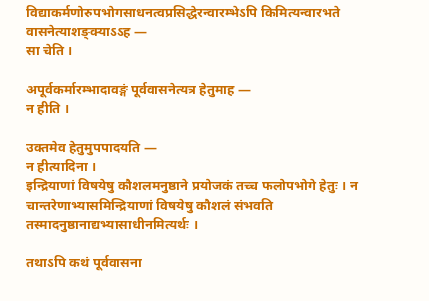विद्याकर्मणोरुपभोगसाधनत्वप्रसिद्धेरन्वारम्भेऽपि किमित्यन्वारभते वासनेत्याशङ्क्याऽऽह —
सा चेति ।

अपूर्वकर्मारम्भादावङ्गं पूर्ववासनेत्यत्र हेतुमाह —
न हीति ।

उक्तमेव हेतुमुपपादयति —
न हीत्यादिना ।
इन्द्रियाणां विषयेषु कौशलमनुष्ठाने प्रयोजकं तच्च फलोपभोगे हेतुः । न चान्तरेणाभ्यासमिन्द्रियाणां विषयेषु कौशलं संभवति तस्मादनुष्ठानाद्यभ्यासाधीनमित्यर्थः ।

तथाऽपि कथं पूर्ववासना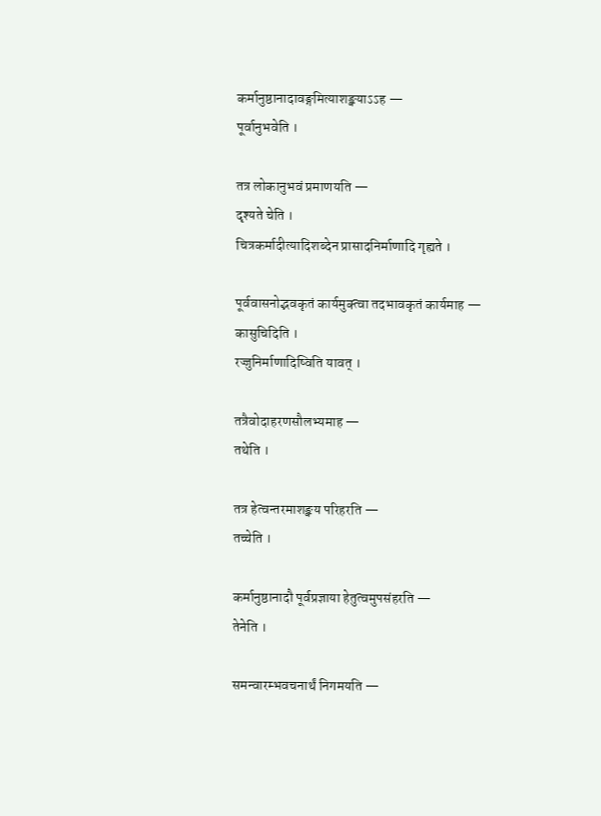कर्मानुष्ठानादावङ्गमित्याशङ्क्याऽऽह —
पूर्वानुभवेति ।

तत्र लोकानुभवं प्रमाणयति —
दृश्यते चेति ।
चित्रकर्मादीत्यादिशब्देन प्रासादनिर्माणादि गृह्यते ।

पूर्ववासनोद्भवकृतं कार्यमुक्त्वा तदभावकृतं कार्यमाह —
कासुचिदिति ।
रज्जुनिर्माणादिष्विति यावत् ।

तत्रैवोदाहरणसौलभ्यमाह —
तथेति ।

तत्र हेत्वन्तरमाशङ्क्य परिहरति —
तच्चेति ।

कर्मानुष्ठानादौ पूर्वप्रज्ञाया हेतुत्वमुपसंहरति —
तेनेति ।

समन्वारम्भवचनार्थं निगमयति —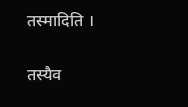तस्मादिति ।

तस्यैव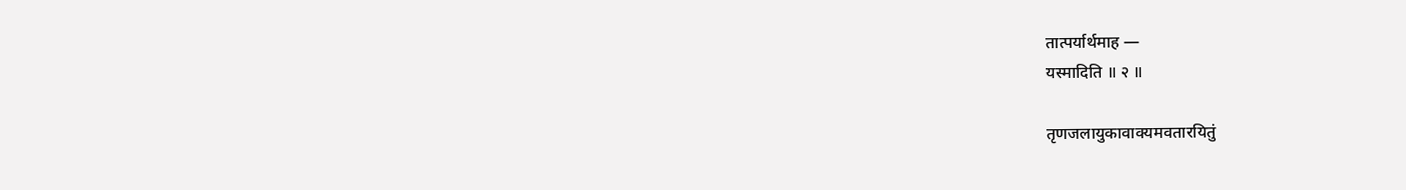तात्पर्यार्थमाह —
यस्मादिति ॥ २ ॥

तृणजलायुकावाक्यमवतारयितुं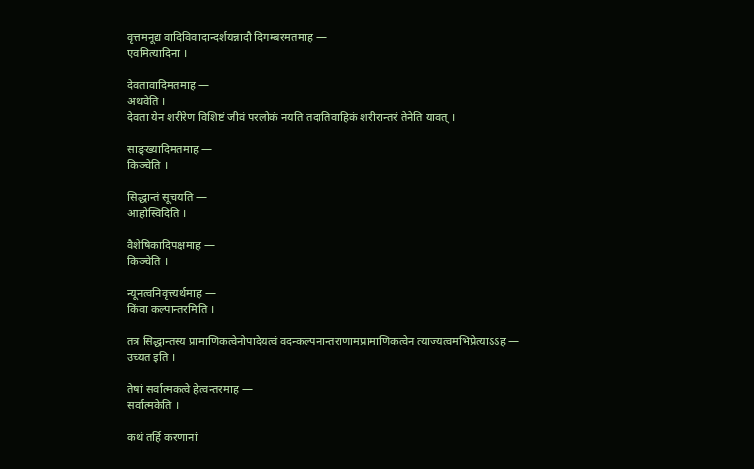वृत्तमनूद्य वादिविवादान्दर्शयन्नादौ दिगम्बरमतमाह —
एवमित्यादिना ।

देवतावादिमतमाह —
अथवेति ।
देवता येन शरीरेण विशिष्टं जीवं परलोकं नयति तदातिवाहिकं शरीरान्तरं तेनेति यावत् ।

साङ्ख्यादिमतमाह —
किञ्चेति ।

सिद्धान्तं सूचयति —
आहोस्विदिति ।

वैशेषिकादिपक्षमाह —
किञ्चेति ।

न्यूनत्वनिवृत्त्यर्थमाह —
किंवा कल्पान्तरमिति ।

तत्र सिद्धान्तस्य प्रामाणिकत्वेनोपादेयत्वं वदन्कल्पनान्तराणामप्रामाणिकत्वेन त्याज्यत्वमभिप्रेत्याऽऽह —
उच्यत इति ।

तेषां सर्वात्मकत्वे हेत्वन्तरमाह —
सर्वात्मकेति ।

कथं तर्हि करणानां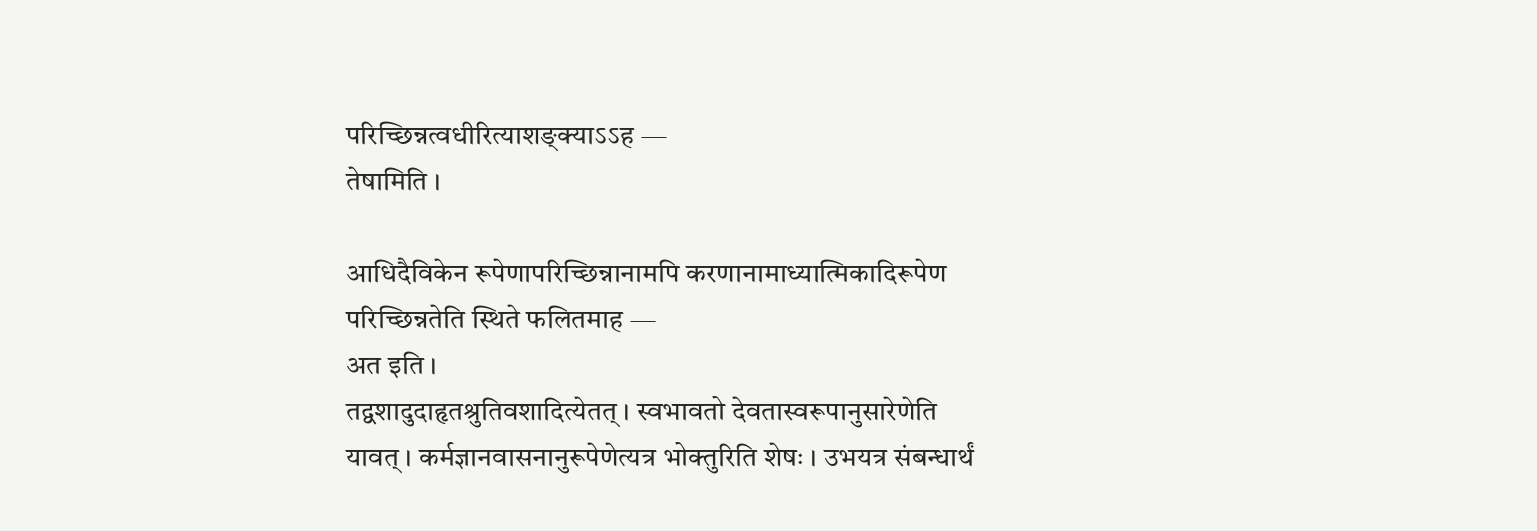परिच्छिन्नत्वधीरित्याशङ्क्याऽऽह —
तेषामिति ।

आधिदैविकेन रूपेणापरिच्छिन्नानामपि करणानामाध्यात्मिकादिरूपेण परिच्छिन्नतेति स्थिते फलितमाह —
अत इति ।
तद्वशादुदाहृतश्रुतिवशादित्येतत् । स्वभावतो देवतास्वरूपानुसारेणेति यावत् । कर्मज्ञानवासनानुरूपेणेत्यत्र भोक्तुरिति शेषः । उभयत्र संबन्धार्थं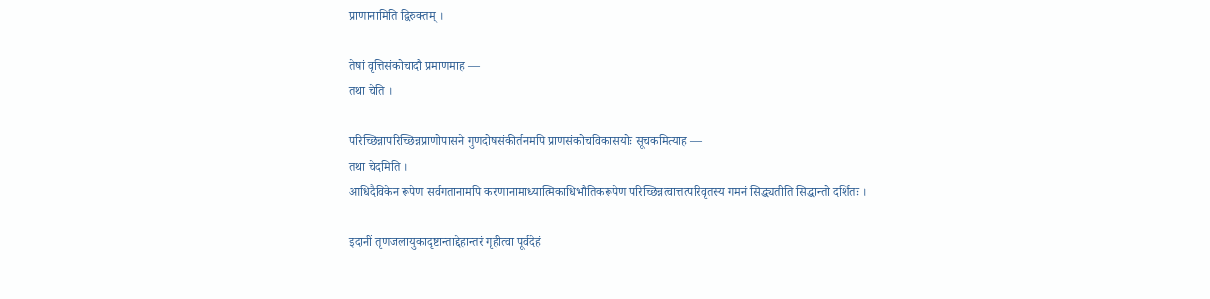प्राणानामिति द्विरुक्तम् ।

तेषां वृत्तिसंकोचादौ प्रमाणमाह —
तथा चेति ।

परिच्छिन्नापरिच्छिन्नप्राणोपासने गुणदोषसंकीर्तनमपि प्राणसंकोचविकासयोः सूचकमित्याह —
तथा चेदमिति ।
आधिदैविकेन रूपेण सर्वगतानामपि करणानामाध्यात्मिकाधिभौतिकरूपेण परिच्छिन्नत्वात्तत्परिवृतस्य गमनं सिद्ध्यतीति सिद्धान्तो दर्शितः ।

इदानीं तृणजलायुकादृष्टान्ताद्देहान्तरं गृहीत्वा पूर्वदेहं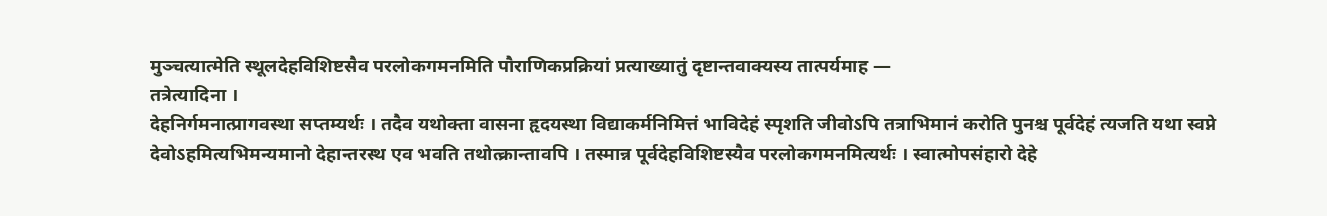मुञ्चत्यात्मेति स्थूलदेहविशिष्टसैव परलोकगमनमिति पौराणिकप्रक्रियां प्रत्याख्यातुं दृष्टान्तवाक्यस्य तात्पर्यमाह —
तत्रेत्यादिना ।
देहनिर्गमनात्प्रागवस्था सप्तम्यर्थः । तदैव यथोक्ता वासना हृदयस्था विद्याकर्मनिमित्तं भाविदेहं स्पृशति जीवोऽपि तत्राभिमानं करोति पुनश्च पूर्वदेहं त्यजति यथा स्वप्ने देवोऽहमित्यभिमन्यमानो देहान्तरस्थ एव भवति तथोत्क्रान्तावपि । तस्मान्न पूर्वदेहविशिष्टस्यैव परलोकगमनमित्यर्थः । स्वात्मोपसंहारो देहे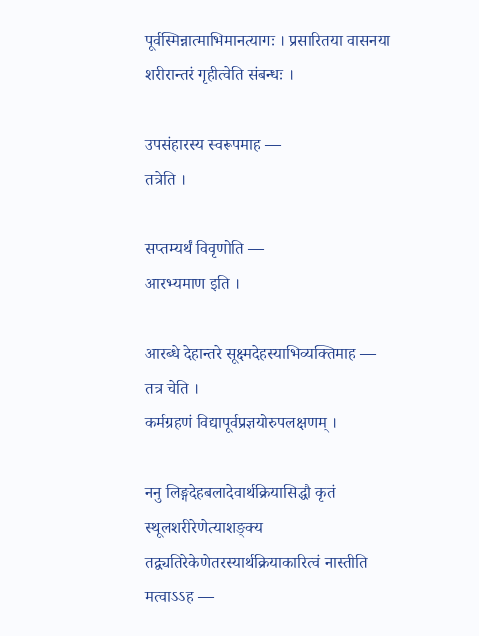पूर्वस्मिन्नात्माभिमानत्यागः । प्रसारितया वासनया शरीरान्तरं गृहीत्वेति संबन्धः ।

उपसंहारस्य स्वरूपमाह —
तत्रेति ।

सप्तम्यर्थं विवृणोति —
आरभ्यमाण इति ।

आरब्धे देहान्तरे सूक्ष्मदेहस्याभिव्यक्तिमाह —
तत्र चेति ।
कर्मग्रहणं विद्यापूर्वप्रज्ञयोरुपलक्षणम् ।

ननु लिङ्गदेहबलादेवार्थक्रियासिद्धौ कृतं स्थूलशरीरेणेत्याशङ्क्य तद्व्यतिरेकेणेतरस्यार्थक्रियाकारित्वं नास्तीति मत्वाऽऽह —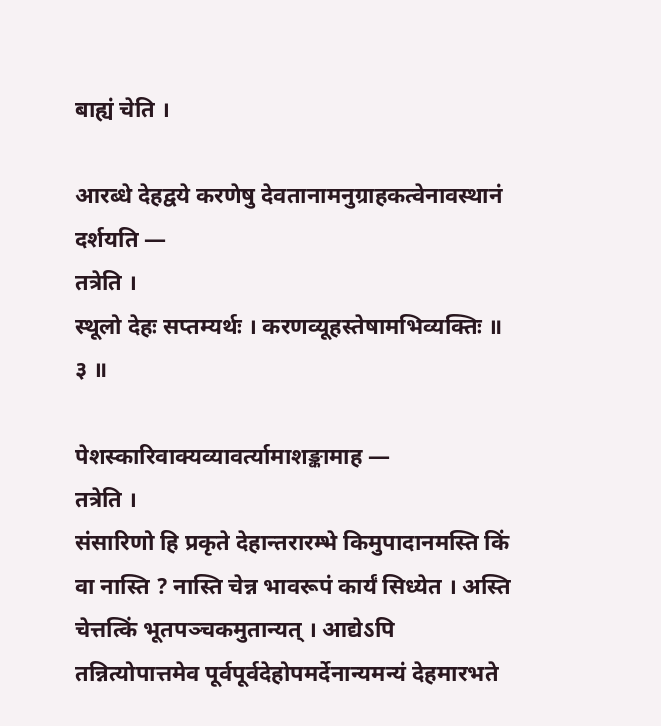बाह्यं चेति ।

आरब्धे देहद्वये करणेषु देवतानामनुग्राहकत्वेनावस्थानं दर्शयति —
तत्रेति ।
स्थूलो देहः सप्तम्यर्थः । करणव्यूहस्तेषामभिव्यक्तिः ॥ ३ ॥

पेशस्कारिवाक्यव्यावर्त्यामाशङ्कामाह —
तत्रेति ।
संसारिणो हि प्रकृते देहान्तरारम्भे किमुपादानमस्ति किं वा नास्ति ? नास्ति चेन्न भावरूपं कार्यं सिध्येत । अस्ति चेत्तत्किं भूतपञ्चकमुतान्यत् । आद्येऽपि तन्नित्योपात्तमेव पूर्वपूर्वदेहोपमर्देनान्यमन्यं देहमारभते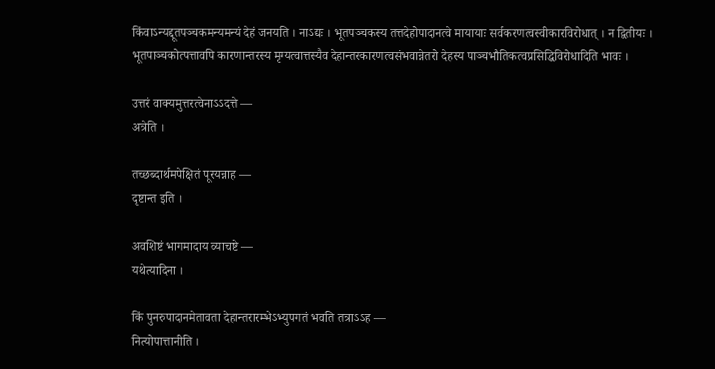किंवाऽन्यद्दूतपञ्चकमन्यमन्यं देहं जनयति । नाऽद्यः । भूतपञ्चकस्य तत्तदेहोपादानत्वे मायायाः सर्वकरणत्वस्वीकारविरोधात् । न द्वितीयः । भूतपाञ्चकोत्पत्तावपि कारणान्तरस्य मृग्यत्वात्तस्यैव देहान्तरकारणत्वसंभवान्नेतरो देहस्य पाञ्चभौतिकत्वप्रसिद्धिविरोधादिति भावः ।

उत्तरं वाक्यमुत्तरत्वेनाऽऽदत्ते —
अत्रेति ।

तच्छब्दार्थमपेक्षितं पूरयन्नाह —
दृष्टान्त इति ।

अवशिष्टं भागमादाय व्याचष्टे —
यथेत्यादिना ।

किं पुनरुपादानमेतावता देहान्तरारम्भेऽभ्युपगतं भवति तत्राऽऽह —
नित्योपात्तानीति ।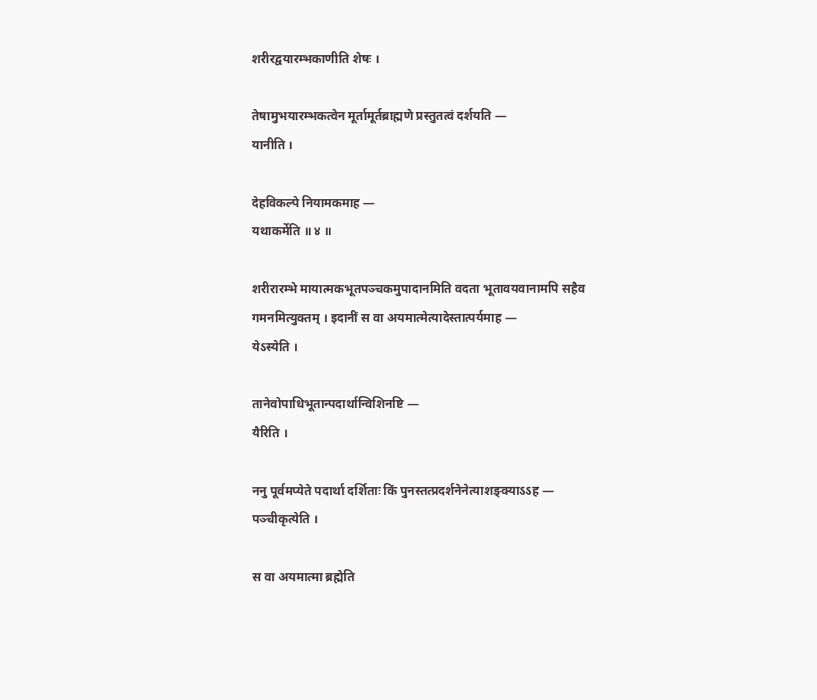शरीरद्वयारम्भकाणीति शेषः ।

तेषामुभयारम्भकत्वेन मूर्तामूर्तब्राह्मणे प्रस्तुतत्वं दर्शयति —
यानीति ।

देहविकल्पे नियामकमाह —
यथाकर्मेति ॥ ४ ॥

शरीरारम्भे मायात्मकभूतपञ्चकमुपादानमिति वदता भूतावयवानामपि सहैव गमनमित्युक्तम् । इदानीं स वा अयमात्मेत्यादेस्तात्पर्यमाह —
येऽस्येति ।

तानेवोपाधिभूतान्पदार्थान्विशिनष्टि —
यैरिति ।

ननु पूर्वमप्येते पदार्था दर्शिताः किं पुनस्तत्प्रदर्शनेनेत्याशङ्क्याऽऽह —
पञ्चीकृत्येति ।

स वा अयमात्मा ब्रह्मेति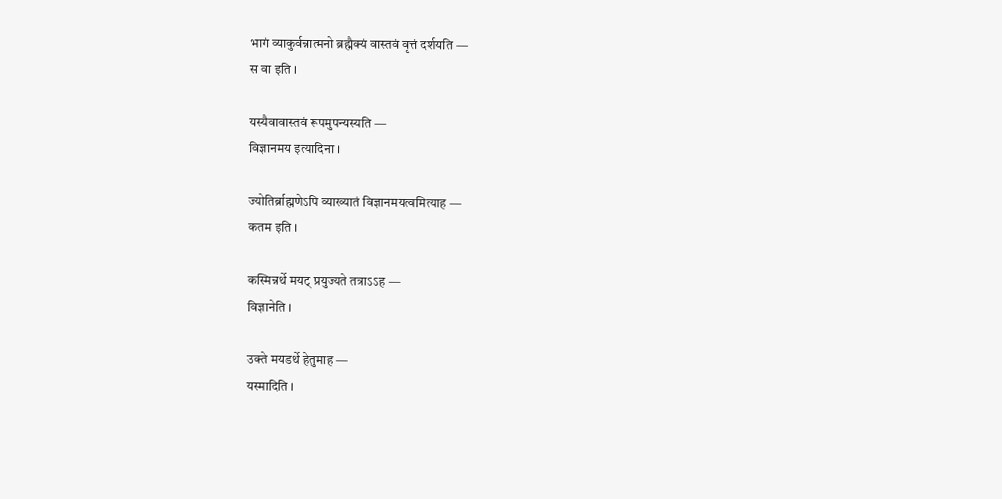भागं व्याकुर्वन्नात्मनो ब्रह्मैक्यं वास्तवं वृत्तं दर्शयति —
स वा इति ।

यस्यैवावास्तवं रूपमुपन्यस्यति —
विज्ञानमय इत्यादिना ।

ज्योतिर्ब्राह्मणेऽपि व्याख्यातं विज्ञानमयत्वमित्याह —
कतम इति ।

कस्मिन्नर्थे मयट् प्रयुज्यते तत्राऽऽह —
विज्ञानेति ।

उक्ते मयडर्थे हेतुमाह —
यस्मादिति ।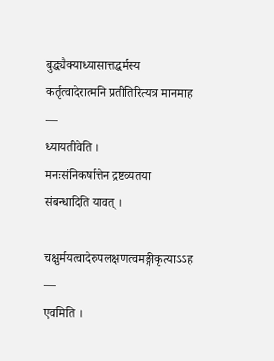बुद्ध्यैक्याध्यासात्तद्धर्मस्य कर्तृत्वादेरात्मनि प्रतीतिरित्यत्र मानमाह —
ध्यायतीवेति ।
मनःसंनिकर्षात्तेन द्रष्टव्यतया संबन्धादिति यावत् ।

चक्षुर्मयत्वादेरुपलक्षणत्वमङ्गीकृत्याऽऽह —
एवमिति ।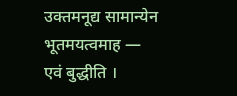उक्तमनूद्य सामान्येन भूतमयत्वमाह —
एवं बुद्धीति ।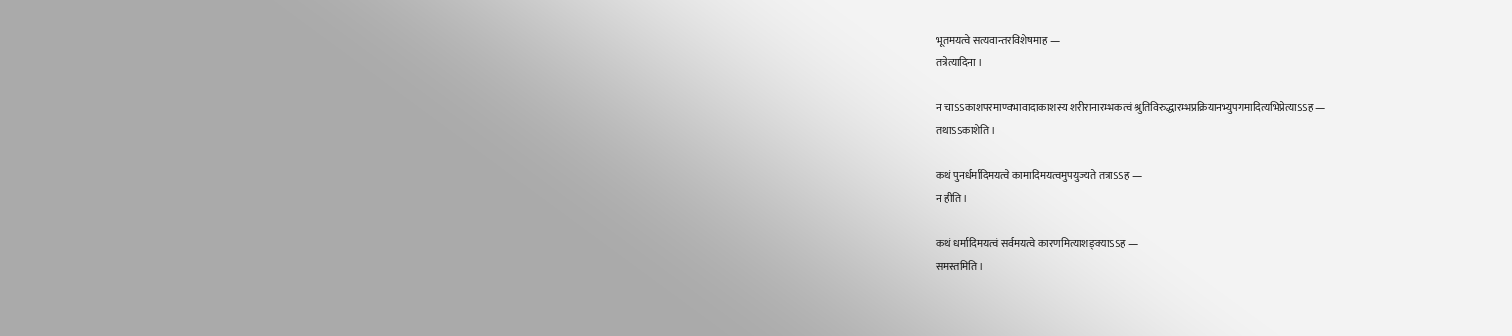भूतमयत्वे सत्यवान्तरविशेषमाह —
तत्रेत्यादिना ।

न चाऽऽकाशपरमाण्वभावादाकाशस्य शरीरानारम्भकत्वं श्रुतिविरुद्धारम्भप्रक्रियानभ्युपगमादित्यभिप्रेत्याऽऽह —
तथाऽऽकाशेति ।

कथं पुनर्धर्मादिमयत्वे कामादिमयत्वमुपयुज्यते तत्राऽऽह —
न हीति ।

कथं धर्मादिमयत्वं सर्वमयत्वे कारणमित्याशङ्क्याऽऽह —
समस्तमिति ।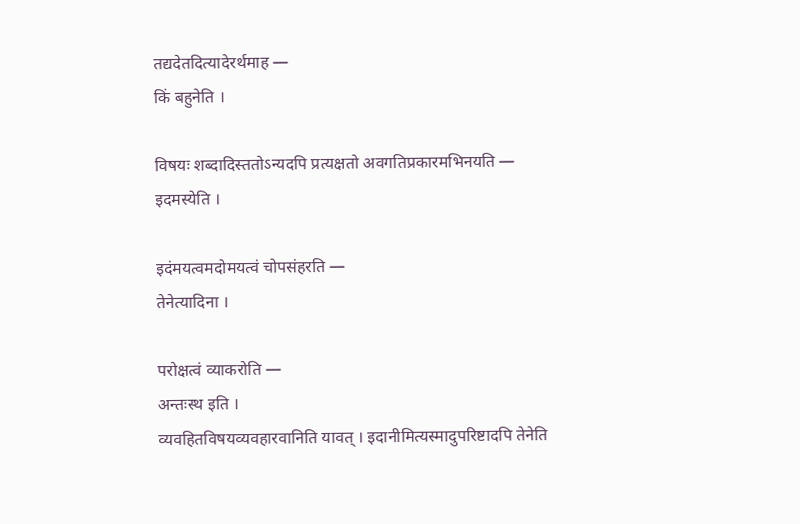तद्यदेतदित्यादेरर्थमाह —
किं बहुनेति ।

विषयः शब्दादिस्ततोऽन्यदपि प्रत्यक्षतो अवगतिप्रकारमभिनयति —
इदमस्येति ।

इदंमयत्वमदोमयत्वं चोपसंहरति —
तेनेत्यादिना ।

परोक्षत्वं व्याकरोति —
अन्तःस्थ इति ।
व्यवहितविषयव्यवहारवानिति यावत् । इदानीमित्यस्मादुपरिष्टादपि तेनेति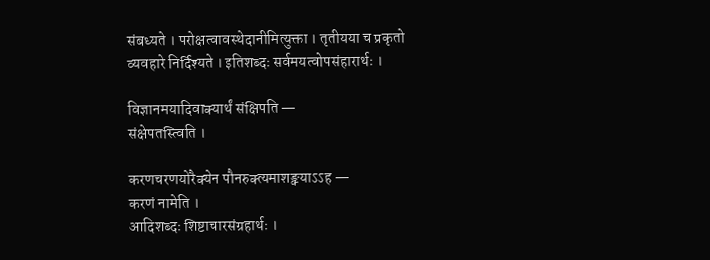संबध्यते । परोक्षत्वावस्थेदानीमित्युक्ता । तृतीयया च प्रकृतो व्यवहारे निर्दिश्यते । इतिशब्दः सर्वमयत्वोपसंहारार्थः ।

विज्ञानमयादिवाक्यार्थं संक्षिपति —
संक्षेपतस्त्विति ।

करणचरणयोरैक्येन पौनरुक्त्यमाशङ्क्याऽऽह —
करणं नामेति ।
आदिशब्दः शिष्टाचारसंग्रहार्थः ।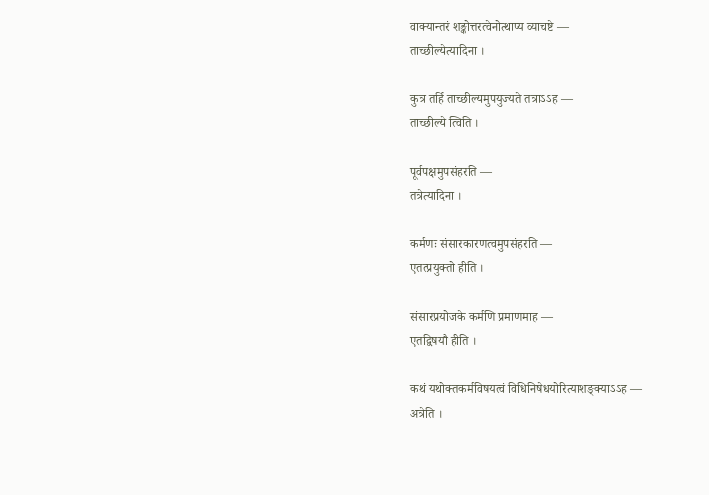वाक्यान्तरं शङ्कोत्तरत्वेनोत्थाप्य व्याचष्टे —
ताच्छील्येत्यादिना ।

कुत्र तर्हि ताच्छील्यमुपयुज्यते तत्राऽऽह —
ताच्छील्ये त्विति ।

पूर्वपक्षमुपसंहरति —
तत्रेत्यादिना ।

कर्मणः संसारकारणत्वमुपसंहरति —
एतत्प्रयुक्तो हीति ।

संसारप्रयोजके कर्मणि प्रमाणमाह —
एतद्विषयौ हीति ।

कथं यथोक्तकर्मविषयत्वं विधिनिषेधयोरित्याशङ्क्याऽऽह —
अत्रेति ।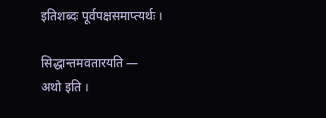इतिशब्दः पूर्वपक्षसमाप्त्यर्थः ।

सिद्धान्तमवतारयति —
अथो इति ।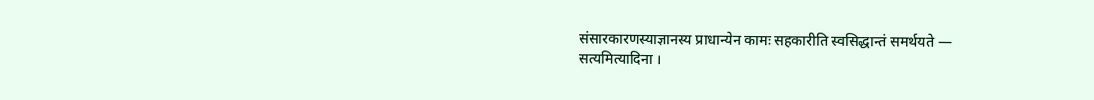संसारकारणस्याज्ञानस्य प्राधान्येन कामः सहकारीति स्वसिद्धान्तं समर्थयते —
सत्यमित्यादिना ।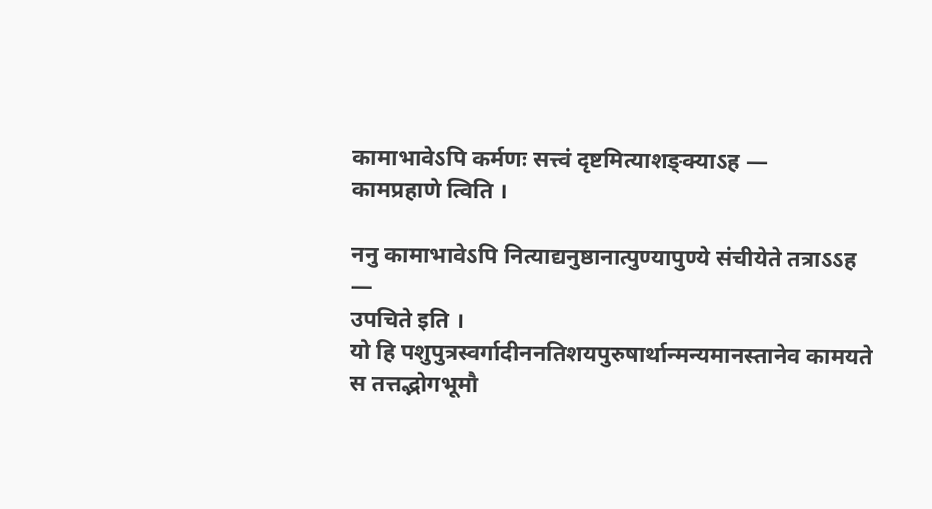कामाभावेऽपि कर्मणः सत्त्वं दृष्टमित्याशङ्क्याऽह —
कामप्रहाणे त्विति ।

ननु कामाभावेऽपि नित्याद्यनुष्ठानात्पुण्यापुण्ये संचीयेते तत्राऽऽह —
उपचिते इति ।
यो हि पशुपुत्रस्वर्गादीननतिशयपुरुषार्थान्मन्यमानस्तानेव कामयते स तत्तद्भोगभूमौ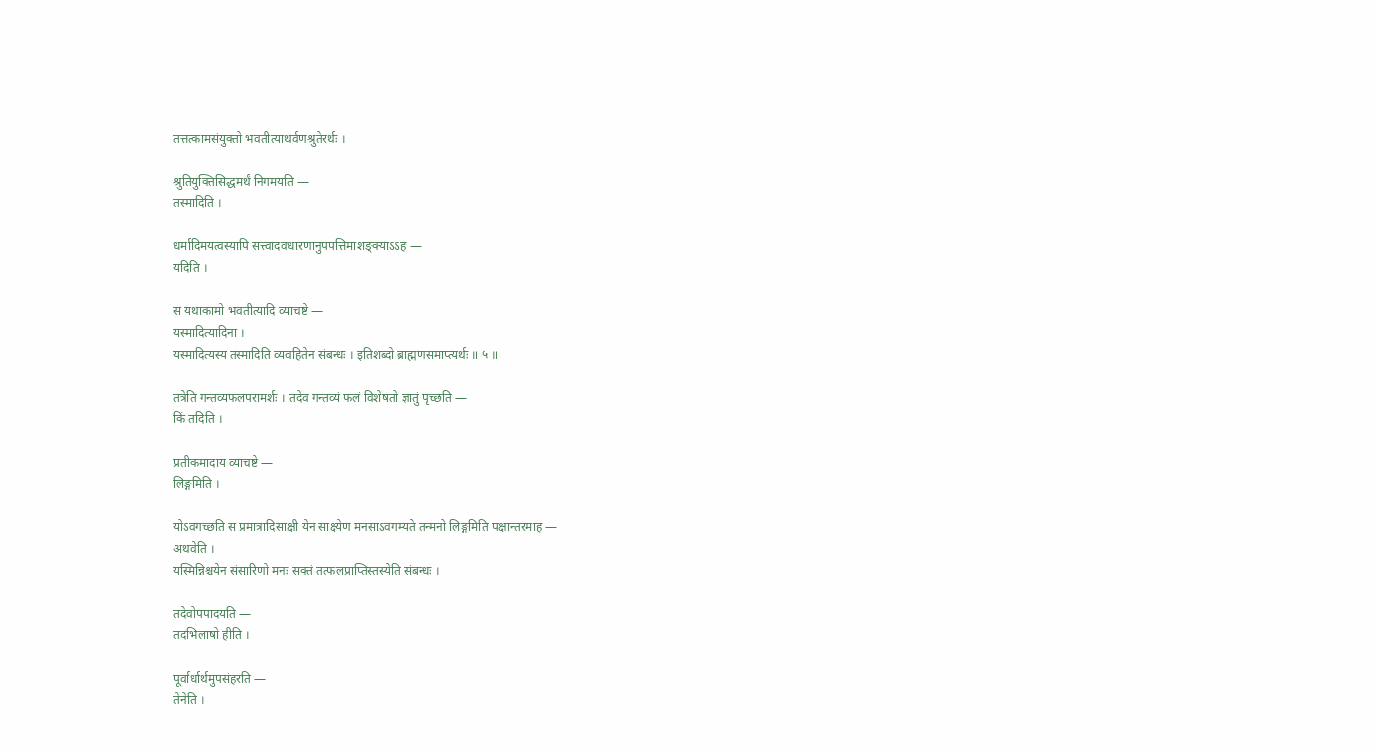तत्तत्कामसंयुक्तो भवतीत्याथर्वणश्रुतेरर्थः ।

श्रुतियुक्तिसिद्धमर्थं निगमयति —
तस्मादिति ।

धर्मादिमयत्वस्यापि सत्त्वादवधारणानुपपत्तिमाशङ्क्याऽऽह —
यदिति ।

स यथाकामो भवतीत्यादि व्याचष्टे —
यस्मादित्यादिना ।
यस्मादित्यस्य तस्मादिति व्यवहितेन संबन्धः । इतिशब्दो ब्राह्मणसमाप्त्यर्थः ॥ ५ ॥

तत्रेति गन्तव्यफलपरामर्शः । तदेव गन्तव्यं फलं विशेषतो ज्ञातुं पृच्छति —
किं तदिति ।

प्रतीकमादाय व्याचष्टे —
लिङ्गमिति ।

योऽवगच्छति स प्रमात्रादिसाक्षी येन साक्ष्येण मनसाऽवगम्यते तन्मनो लिङ्गमिति पक्षान्तरमाह —
अथवेति ।
यस्मिन्निश्चयेन संसारिणो मनः सक्तं तत्फलप्राप्तिस्तस्येति संबन्धः ।

तदेवोपपादयति —
तदभिलाषो हीति ।

पूर्वार्धार्थमुपसंहरति —
तेनेति ।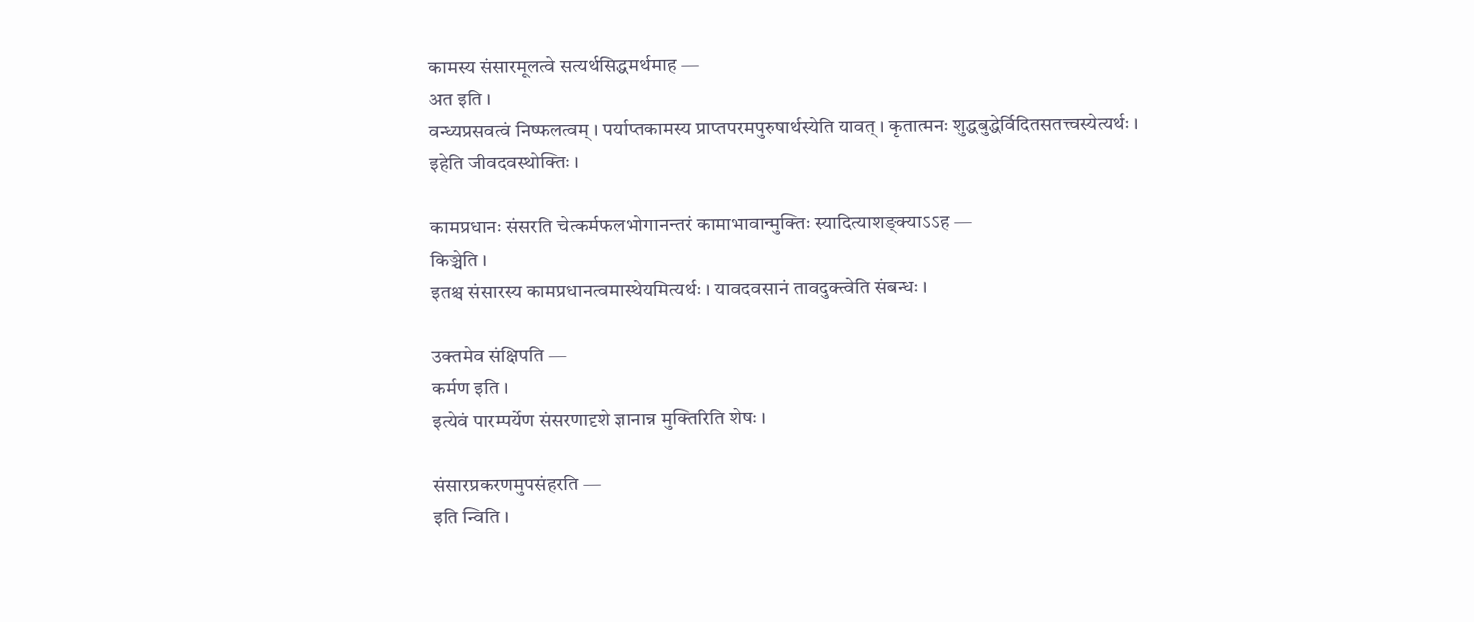कामस्य संसारमूलत्वे सत्यर्थसिद्धमर्थमाह —
अत इति ।
वन्ध्यप्रसवत्वं निष्फलत्वम् । पर्याप्तकामस्य प्राप्तपरमपुरुषार्थस्येति यावत् । कृतात्मनः शुद्धबुद्धेर्विदितसतत्त्वस्येत्यर्थः । इहेति जीवदवस्थोक्तिः ।

कामप्रधानः संसरति चेत्कर्मफलभोगानन्तरं कामाभावान्मुक्तिः स्यादित्याशङ्क्याऽऽह —
किञ्चेति ।
इतश्च संसारस्य कामप्रधानत्वमास्थेयमित्यर्थः । यावदवसानं तावदुक्त्वेति संबन्धः ।

उक्तमेव संक्षिपति —
कर्मण इति ।
इत्येवं पारम्पर्येण संसरणादृशे ज्ञानान्न मुक्तिरिति शेषः ।

संसारप्रकरणमुपसंहरति —
इति न्विति ।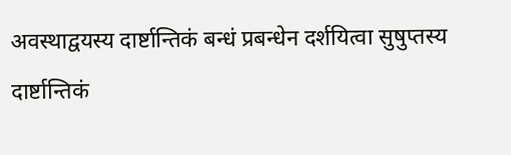अवस्थाद्वयस्य दार्ष्टान्तिकं बन्धं प्रबन्धेन दर्शयित्वा सुषुप्तस्य दार्ष्टान्तिकं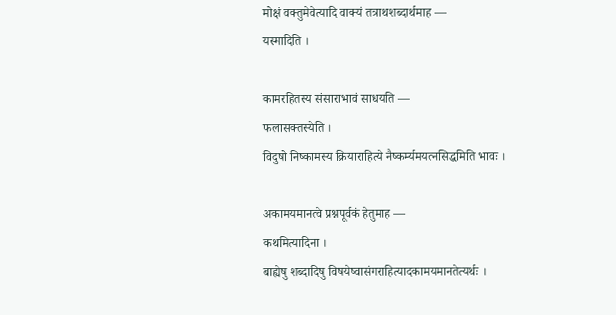मोक्षं वक्तुमेवेत्यादि वाक्यं तत्राथशब्दार्थमाह —
यस्मादिति ।

कामरहितस्य संसाराभावं साधयति —
फलासक्तस्येति ।
विदुषो निष्कामस्य क्रियाराहित्ये नैष्कर्म्यमयत्नसिद्धमिति भावः ।

अकामयमानत्वे प्रश्नपूर्वकं हेतुमाह —
कथमित्यादिना ।
बाह्येषु शब्दादिषु विषयेष्वासंगराहित्यादकामयमानतेत्यर्थः ।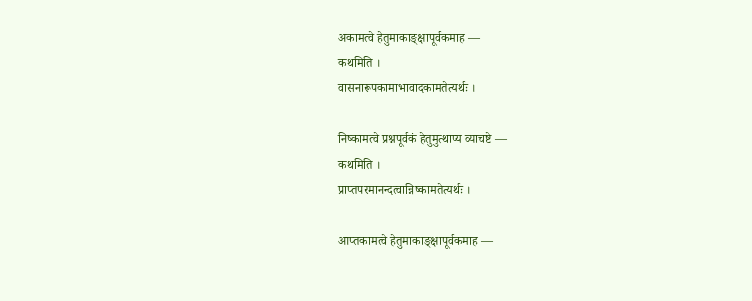अकामत्वे हेतुमाकाङ्क्षापूर्वकमाह —
कथमिति ।
वासनारूपकामाभावादकामतेत्यर्थः ।

निष्कामत्वे प्रश्नपूर्वकं हेतुमुत्थाप्य व्याचष्टे —
कथमिति ।
प्राप्तपरमानन्दत्वान्निष्कामतेत्यर्थः ।

आप्तकामत्वे हेतुमाकाङ्क्षापूर्वकमाह —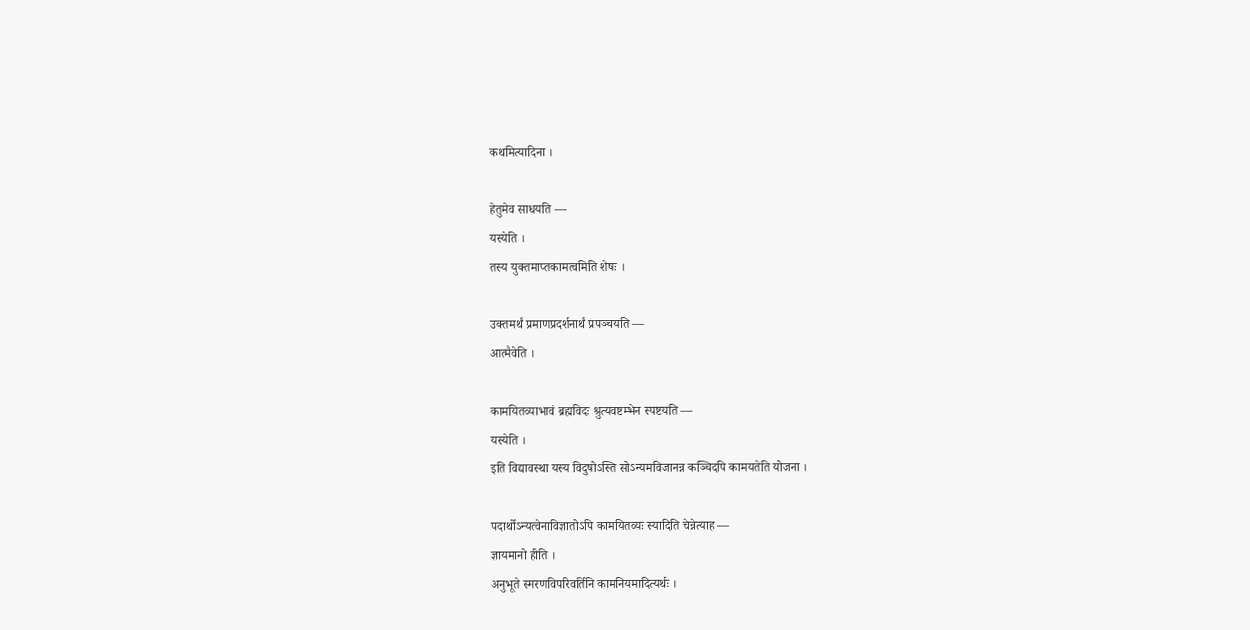कथमित्यादिना ।

हेतुमेव साधयति —
यस्येति ।
तस्य युक्तमाप्तकामत्वमिति शेषः ।

उक्तमर्थं प्रमाणप्रदर्शनार्थं प्रपञ्चयति —
आत्मैवेति ।

कामयितव्याभावं ब्रह्मविदः श्रुत्यवष्टम्भेन स्पष्टयति —
यस्येति ।
इति विद्यावस्था यस्य विदुषोऽस्ति सोऽन्यमविजानन्न कञ्चिदपि कामयतेति योजना ।

पदार्थोऽन्यत्वेनाविज्ञातोऽपि कामयितव्यः स्यादिति चेन्नेत्याह —
ज्ञायमानो हीति ।
अनुभूते स्मरणविपरिवर्तिनि कामनियमादित्यर्थः ।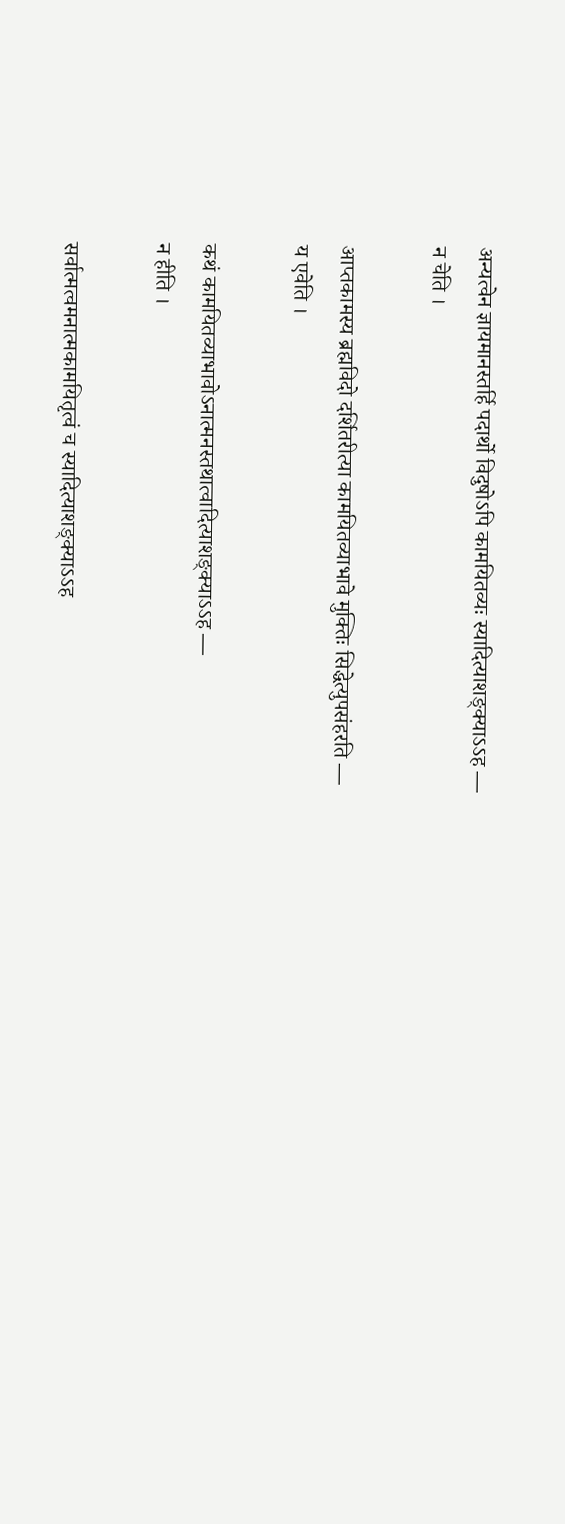अन्यत्वेन ज्ञायमानस्तर्हि पदार्थो विदुषोऽपि कामयितव्यः स्यादित्याशङ्क्याऽऽह —
न चेति ।

आप्तकामस्य ब्रह्मविदो दर्शितरीत्या कामयितव्याभावे मुक्तिः सिद्धेत्युपसंहरति —
य एवेति ।

कथं कामयितव्याभावोऽनात्मनस्तथात्वादित्याशङ्क्याऽऽह —
न हीति ।

सर्वात्मत्वमनात्मकामयितृत्वं च स्यादित्याशङ्क्याऽऽह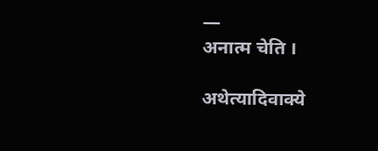—
अनात्म चेति ।

अथेत्यादिवाक्ये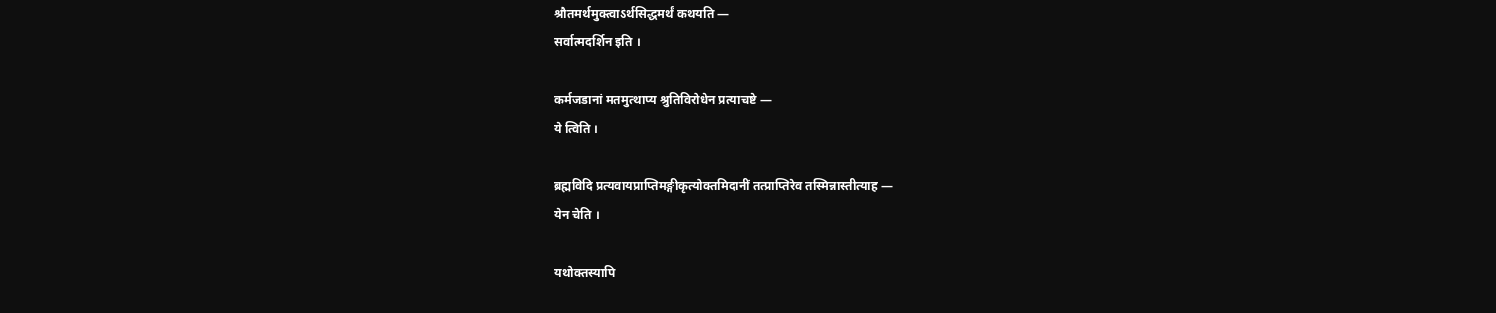श्रौतमर्थमुक्त्वाऽर्थसिद्धमर्थं कथयति —
सर्वात्मदर्शिन इति ।

कर्मजडानां मतमुत्थाप्य श्रुतिविरोधेन प्रत्याचष्टे —
ये त्विति ।

ब्रह्मविदि प्रत्यवायप्राप्तिमङ्गीकृत्योक्तमिदानीं तत्प्राप्तिरेव तस्मिन्नास्तीत्याह —
येन चेति ।

यथोक्तस्यापि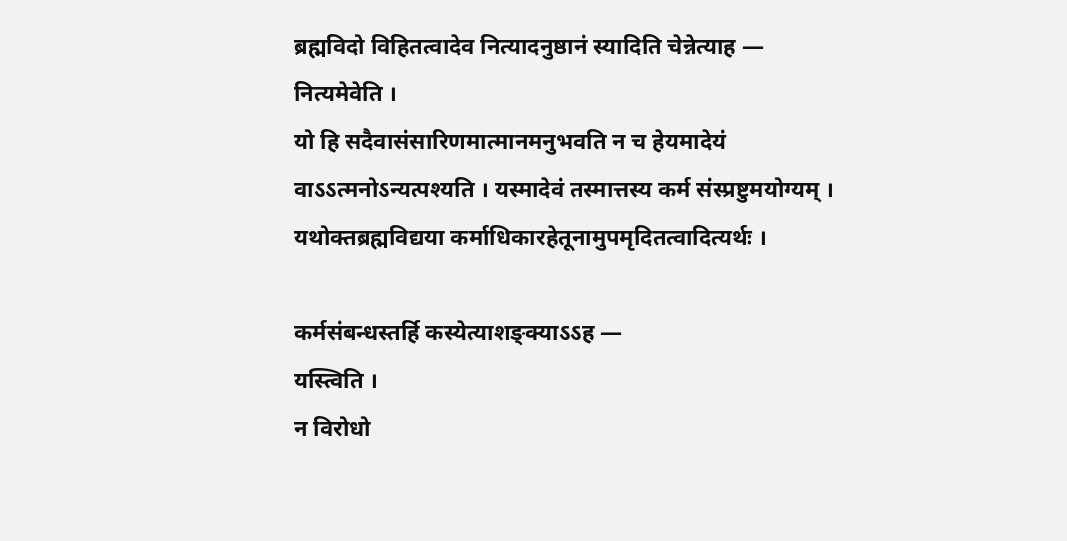ब्रह्मविदो विहितत्वादेव नित्यादनुष्ठानं स्यादिति चेन्नेत्याह —
नित्यमेवेति ।
यो हि सदैवासंसारिणमात्मानमनुभवति न च हेयमादेयं वाऽऽत्मनोऽन्यत्पश्यति । यस्मादेवं तस्मात्तस्य कर्म संस्प्रष्टुमयोग्यम् । यथोक्तब्रह्मविद्यया कर्माधिकारहेतूनामुपमृदितत्वादित्यर्थः ।

कर्मसंबन्धस्तर्हि कस्येत्याशङ्क्याऽऽह —
यस्त्विति ।
न विरोधो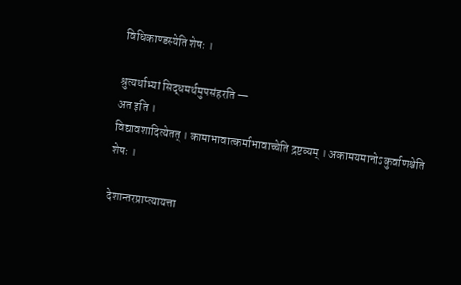विधिकाण्डस्येति शेषः ।

श्रुत्यर्थाभ्यां सिद्धमर्थमुपसंहरति —
अत इति ।
विद्यावशादित्येतत् । कामाभावात्कर्माभावाच्चेति द्रष्टव्यम् । अकामयमानोऽकुर्वाणश्चेति शेषः ।

देशान्तरप्राप्त्यायत्ता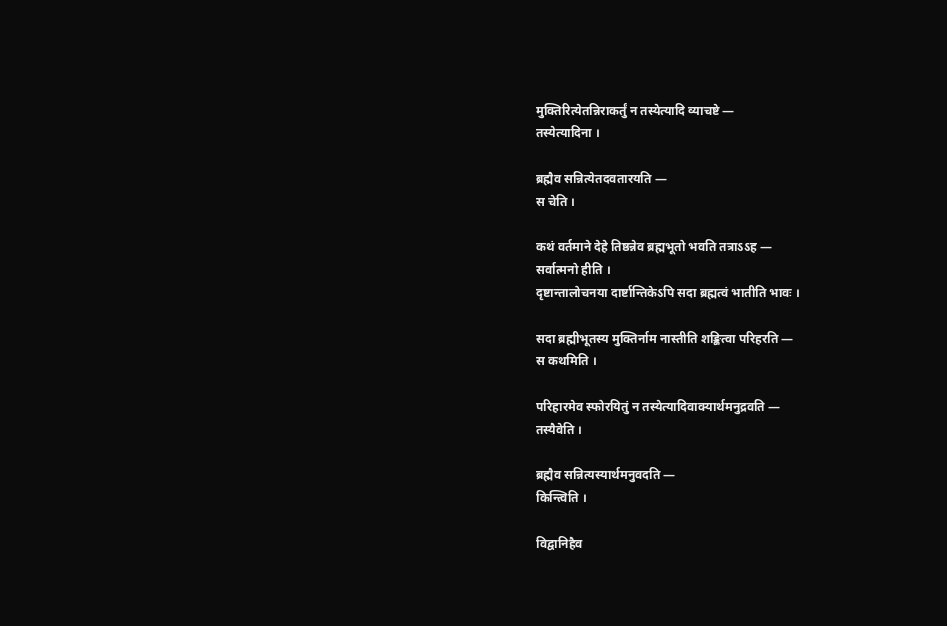मुक्तिरित्येतन्निराकर्तुं न तस्येत्यादि व्याचष्टे —
तस्येत्यादिना ।

ब्रह्मैव सन्नित्येतदवतारयति —
स चेति ।

कथं वर्तमाने देहे तिष्ठन्नेव ब्रह्मभूतो भवति तत्राऽऽह —
सर्वात्मनो हीति ।
दृष्टान्तालोचनया दार्ष्टान्तिकेऽपि सदा ब्रह्मत्वं भातीति भावः ।

सदा ब्रह्मीभूतस्य मुक्तिर्नाम नास्तीति शङ्कित्वा परिहरति —
स कथमिति ।

परिहारमेव स्फोरयितुं न तस्येत्यादिवाक्यार्थमनुद्रवति —
तस्यैवेति ।

ब्रह्मैव सन्नित्यस्यार्थमनुवदति —
किन्त्विति ।

विद्वानिहैव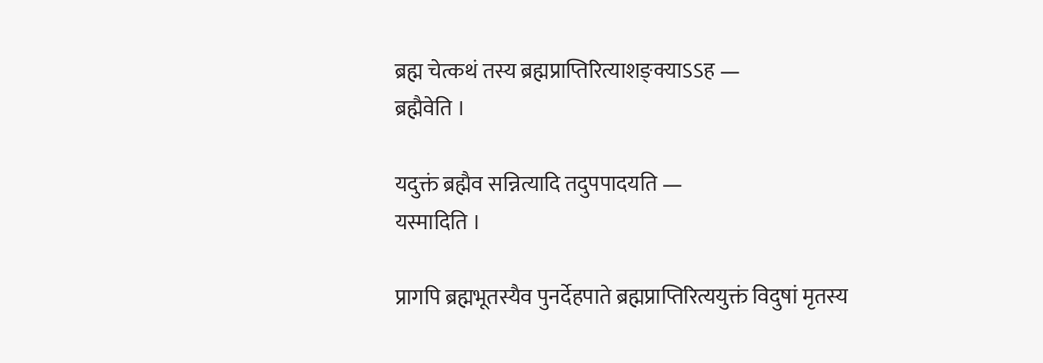ब्रह्म चेत्कथं तस्य ब्रह्मप्राप्तिरित्याशङ्क्याऽऽह —
ब्रह्मैवेति ।

यदुक्तं ब्रह्मैव सन्नित्यादि तदुपपादयति —
यस्मादिति ।

प्रागपि ब्रह्मभूतस्यैव पुनर्देहपाते ब्रह्मप्राप्तिरित्ययुक्तं विदुषां मृतस्य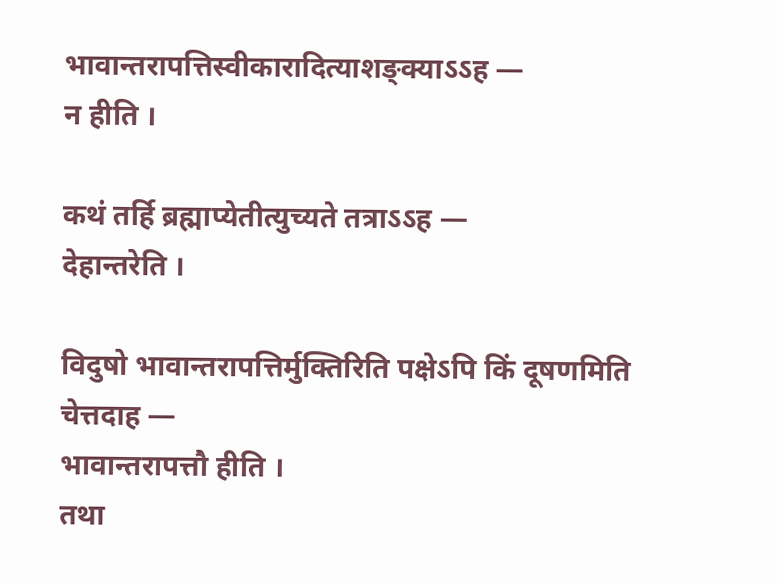भावान्तरापत्तिस्वीकारादित्याशङ्क्याऽऽह —
न हीति ।

कथं तर्हि ब्रह्माप्येतीत्युच्यते तत्राऽऽह —
देहान्तरेति ।

विदुषो भावान्तरापत्तिर्मुक्तिरिति पक्षेऽपि किं दूषणमिति चेत्तदाह —
भावान्तरापत्तौ हीति ।
तथा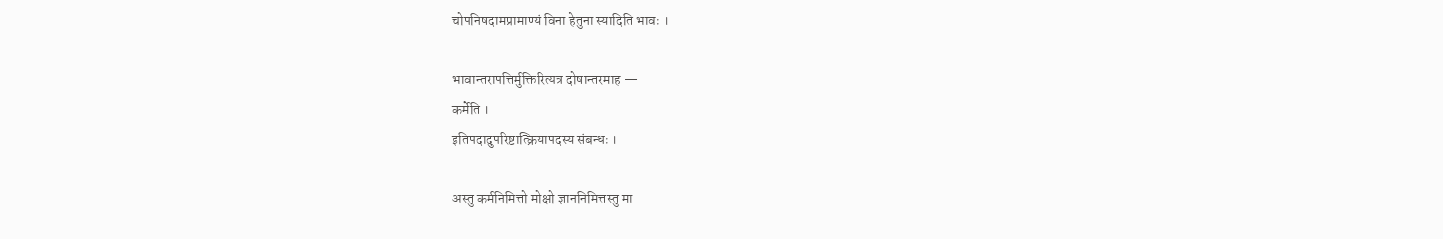चोपनिषदामप्रामाण्यं विना हेतुना स्यादिति भावः ।

भावान्तरापत्तिर्मुक्तिरित्यत्र दोषान्तरमाह —
कर्मेति ।
इतिपदादुपरिष्टात्क्रियापदस्य संबन्धः ।

अस्तु कर्मनिमित्तो मोक्षो ज्ञाननिमित्तस्तु मा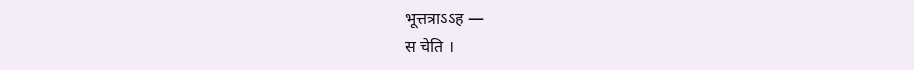भूत्तत्राऽऽह —
स चेति ।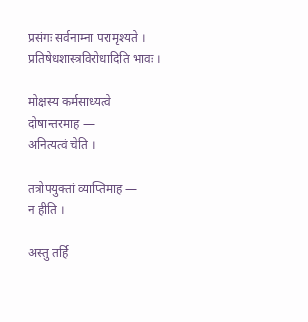प्रसंगः सर्वनाम्ना परामृश्यते । प्रतिषेधशास्त्रविरोधादिति भावः ।

मोक्षस्य कर्मसाध्यत्वे दोषान्तरमाह —
अनित्यत्वं चेति ।

तत्रोपयुक्तां व्याप्तिमाह —
न हीति ।

अस्तु तर्हि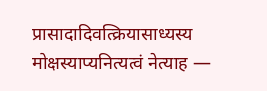प्रासादादिवत्क्रियासाध्यस्य मोक्षस्याप्यनित्यत्वं नेत्याह —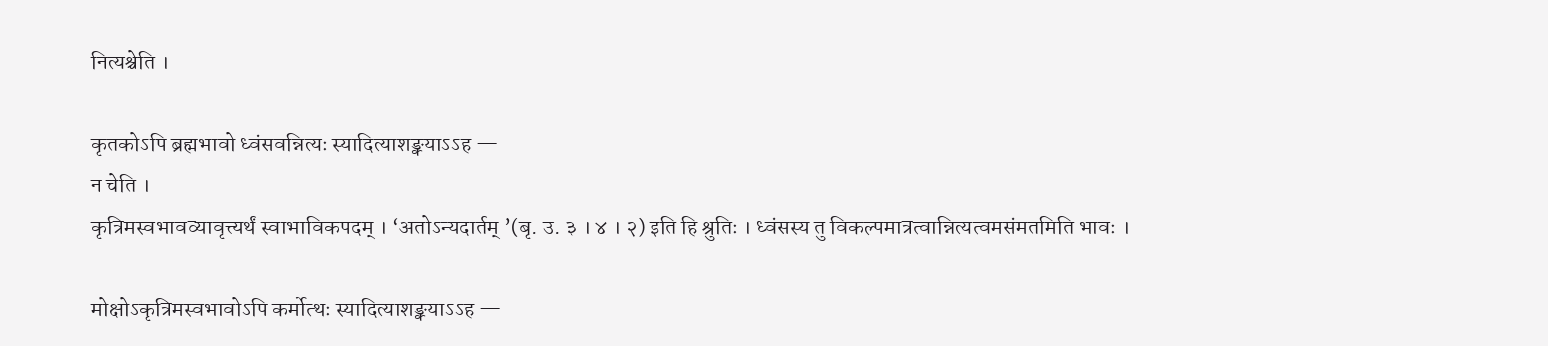नित्यश्चेति ।

कृतकोऽपि ब्रह्मभावो ध्वंसवन्नित्यः स्यादित्याशङ्क्याऽऽह —
न चेति ।
कृत्रिमस्वभावव्यावृत्त्यर्थं स्वाभाविकपदम् । ‘अतोऽन्यदार्तम् ’(बृ. उ. ३ । ४ । २) इति हि श्रुतिः । ध्वंसस्य तु विकल्पमात्रत्वान्नित्यत्वमसंमतमिति भावः ।

मोक्षोऽकृत्रिमस्वभावोऽपि कर्मोत्थः स्यादित्याशङ्क्याऽऽह —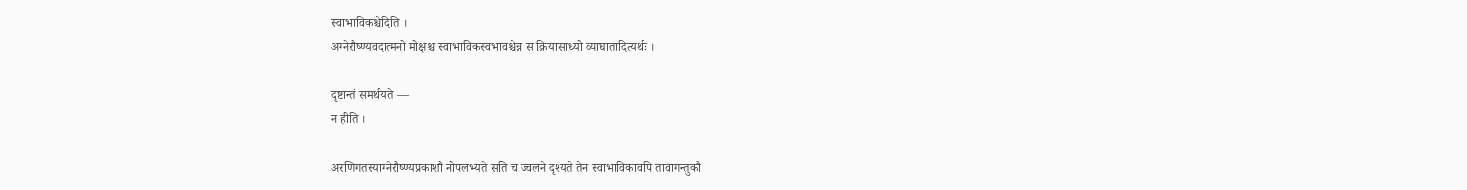स्वाभाविकश्चेदिति ।
अग्नेरौष्ण्यवदात्मनो मोक्षश्च स्वाभाविकस्वभावश्चेन्न स क्रियासाध्यो व्याघातादित्यर्थः ।

दृष्टान्तं समर्थयते —
न हीति ।

अरणिगतस्याग्नेरौष्ण्यप्रकाशौ नोपलभ्यते सति च ज्वलने दृश्यते तेन स्वाभाविकावपि तावागन्तुकौ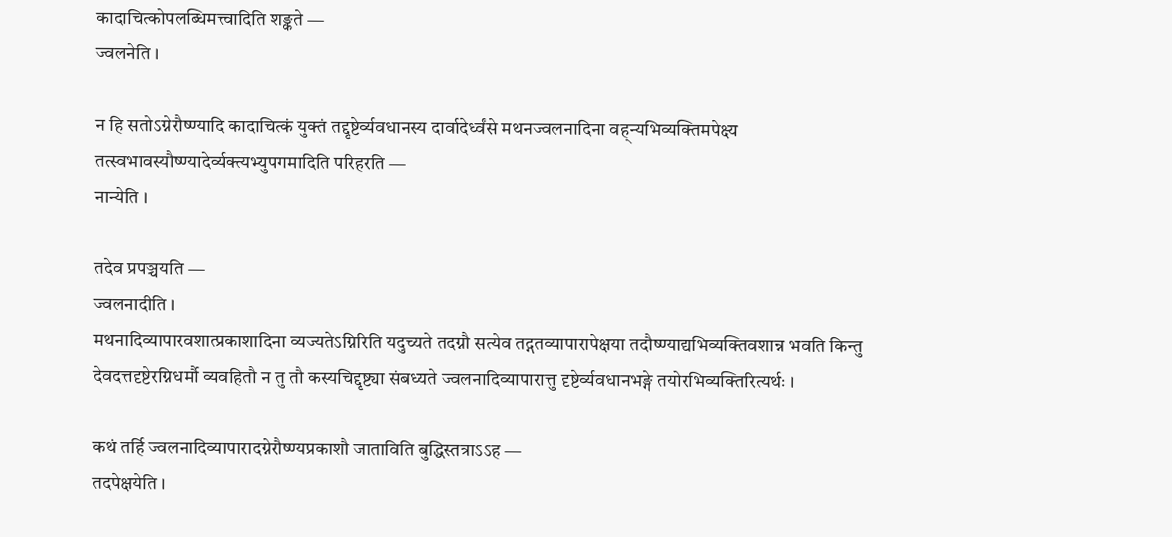कादाचित्कोपलब्धिमत्त्वादिति शङ्कते —
ज्वलनेति ।

न हि सतोऽग्नेरौष्ण्यादि कादाचित्कं युक्तं तद्दृष्टेर्व्यवधानस्य दार्वादेर्ध्वंसे मथनज्वलनादिना वह्न्यभिव्यक्तिमपेक्ष्य तत्स्वभावस्यौष्ण्यादेर्व्यक्त्यभ्युपगमादिति परिहरति —
नान्येति ।

तदेव प्रपञ्चयति —
ज्वलनादीति ।
मथनादिव्यापारवशात्प्रकाशादिना व्यज्यतेऽग्निरिति यदुच्यते तदग्नौ सत्येव तद्गतव्यापारापेक्षया तदौष्ण्याद्यभिव्यक्तिवशान्न भवति किन्तु देवदत्तदृष्टेरग्निधर्मौ व्यवहितौ न तु तौ कस्यचिद्दृष्ट्या संबध्यते ज्वलनादिव्यापारात्तु दृष्टेर्व्यवधानभङ्गे तयोरभिव्यक्तिरित्यर्थः ।

कथं तर्हि ज्वलनादिव्यापारादग्नेरौष्ण्यप्रकाशौ जाताविति बुद्धिस्तत्राऽऽह —
तदपेक्षयेति ।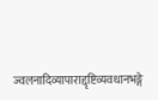ज्वलनादिव्यापाराद्दृष्टिव्यवधानभङ्गे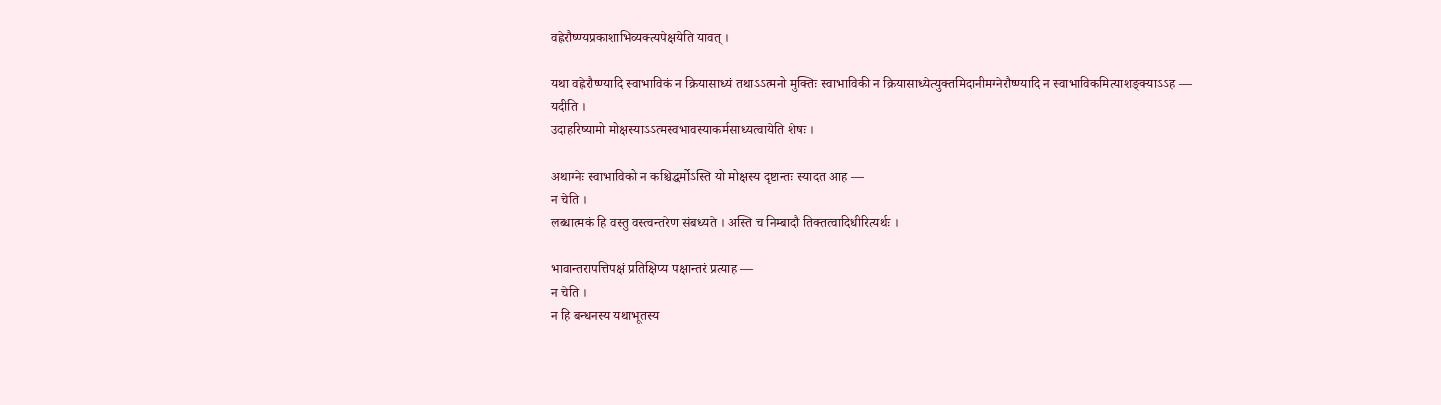वह्नेरौष्ण्यप्रकाशाभिव्यक्त्यपेक्षयेति यावत् ।

यथा वह्नेरौष्ण्यादि स्वाभाविकं न क्रियासाध्यं तथाऽऽत्मनो मुक्तिः स्वाभाविकी न क्रियासाध्येत्युक्तमिदानीमग्नेरौष्ण्यादि न स्वाभाविकमित्याशङ्क्याऽऽह —
यदीति ।
उदाहरिष्यामो मोक्षस्याऽऽत्मस्वभावस्याकर्मसाध्यत्वायेति शेषः ।

अथाग्नेः स्वाभाविको न कश्चिद्धर्मोऽस्ति यो मोक्षस्य दृष्टान्तः स्यादत आह —
न चेति ।
लब्धात्मकं हि वस्तु वस्त्वन्तरेण संबध्यते । अस्ति च निम्बादौ तिक्तत्वादिधीरित्यर्थः ।

भावान्तरापत्तिपक्षं प्रतिक्षिप्य पक्षान्तरं प्रत्याह —
न चेति ।
न हि बन्धनस्य यथाभूतस्य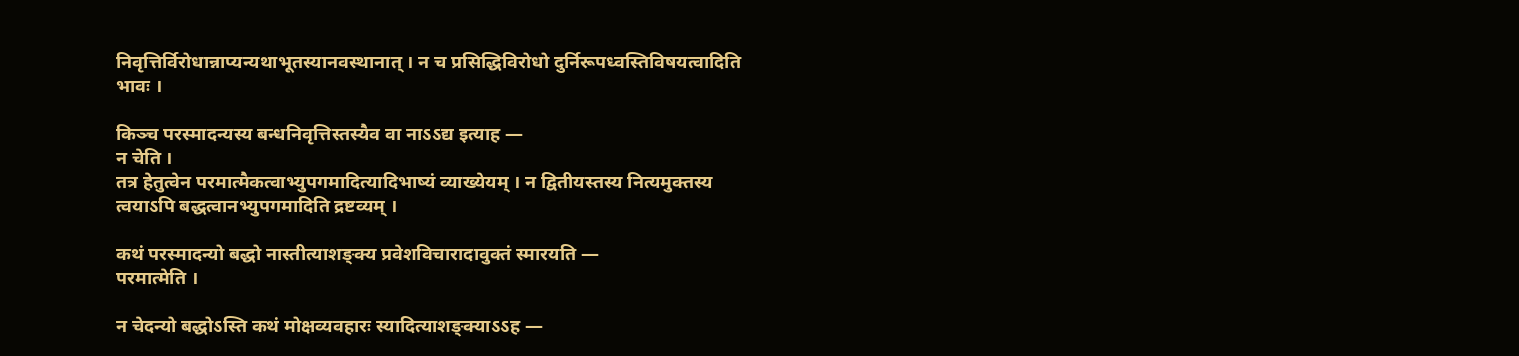निवृत्तिर्विरोधान्नाप्यन्यथाभूतस्यानवस्थानात् । न च प्रसिद्धिविरोधो दुर्निरूपध्वस्तिविषयत्वादिति भावः ।

किञ्च परस्मादन्यस्य बन्धनिवृत्तिस्तस्यैव वा नाऽऽद्य इत्याह —
न चेति ।
तत्र हेतुत्वेन परमात्मैकत्वाभ्युपगमादित्यादिभाष्यं व्याख्येयम् । न द्वितीयस्तस्य नित्यमुक्तस्य त्वयाऽपि बद्धत्वानभ्युपगमादिति द्रष्टव्यम् ।

कथं परस्मादन्यो बद्धो नास्तीत्याशङ्क्य प्रवेशविचारादावुक्तं स्मारयति —
परमात्मेति ।

न चेदन्यो बद्धोऽस्ति कथं मोक्षव्यवहारः स्यादित्याशङ्क्याऽऽह —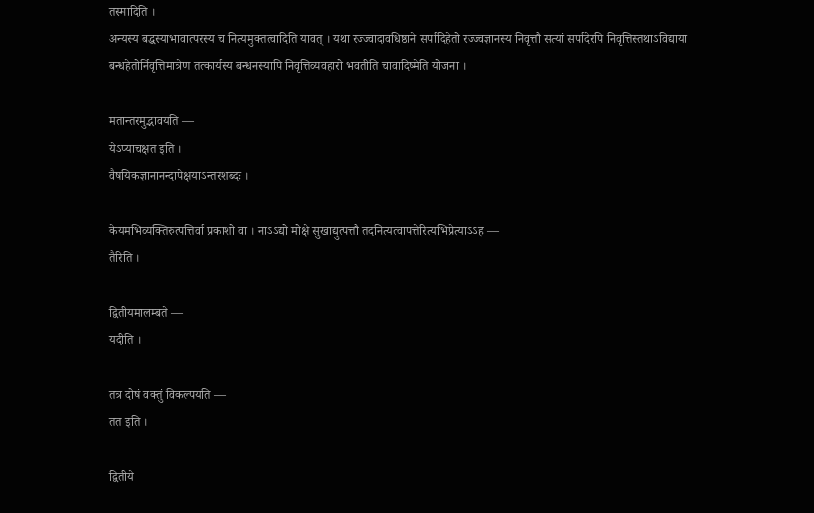तस्मादिति ।
अन्यस्य बद्धस्याभावात्परस्य च नित्यमुक्तत्वादिति यावत् । यथा रज्ज्वादावधिष्ठाने सर्पादिहेतो रज्ज्वज्ञानस्य निवृत्तौ सत्यां सर्पादेरपि निवृत्तिस्तथाऽविद्याया बन्धहेतोर्निवृत्तिमात्रेण तत्कार्यस्य बन्धनस्यापि निवृत्तिव्यवहारो भवतीति चावादिष्मेति योजना ।

मतान्तरमुद्भावयति —
येऽप्याचक्षत इति ।
वैषयिकज्ञानानन्दापेक्षयाऽन्तरशब्दः ।

केयमभिव्यक्तिरुत्पत्तिर्वा प्रकाशो वा । नाऽऽद्यो मोक्षे सुखाद्युत्पत्तौ तदनित्यत्वापत्तेरित्यभिप्रेत्याऽऽह —
तैरिति ।

द्वितीयमालम्बते —
यदीति ।

तत्र दोषं वक्तुं विकल्पयति —
तत इति ।

द्वितीये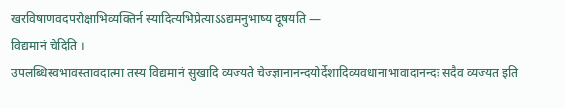खरविषाणवदपरोक्षाभिव्यक्तिर्न स्यादित्यभिप्रेत्याऽऽद्यमनुभाष्य दूषयति —
विद्यमानं चेदिति ।
उपलब्धिस्वभावस्तावदात्मा तस्य विद्यमानं सुखादि व्यज्यते चेज्ज्ञानानन्दयोर्देशादिव्यवधानाभावादानन्दः सदैव व्यज्यत इति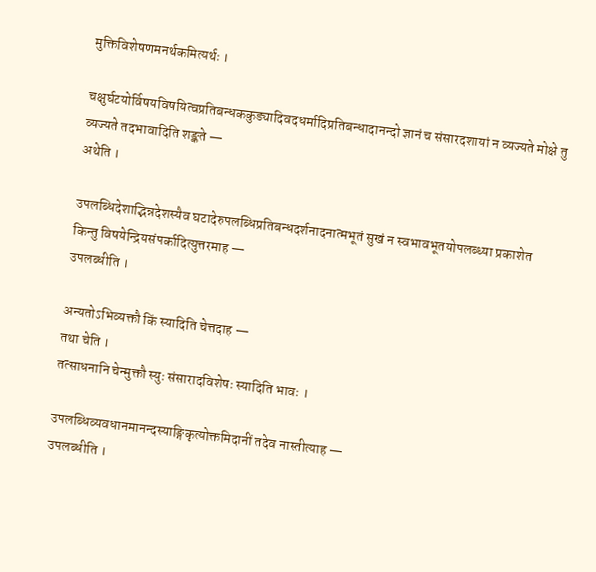मुक्तिविशेषणमनर्थकमित्यर्थः ।

चक्षुर्घटयोर्विषयविषयित्वप्रतिबन्धककुड्यादिवदधर्मादिप्रतिबन्धादानन्दो ज्ञानं च संसारदशायां न व्यज्यते मोक्षे तु व्यज्यते तदभावादिति शङ्कते —
अथेति ।

उपलब्धिदेशाद्भिन्नदेशस्यैव घटादेरुपलब्धिप्रतिबन्धदर्शनादनात्मभूतं सुखं न स्वभावभूतयोपलब्ध्या प्रकाशेत किन्तु विषयेन्द्रियसंपर्कादित्युत्तरमाह —
उपलब्धीति ।

अन्यतोऽभिव्यक्तौ किं स्यादिति चेत्तदाह —
तथा चेति ।
तत्साधनानि चेन्मुक्तौ स्युः संसारादविशेषः स्यादिति भावः ।

उपलब्धिव्यवधानमानन्दस्याङ्गिकृत्योक्तमिदानीं तदेव नास्तीत्याह —
उपलब्धीति ।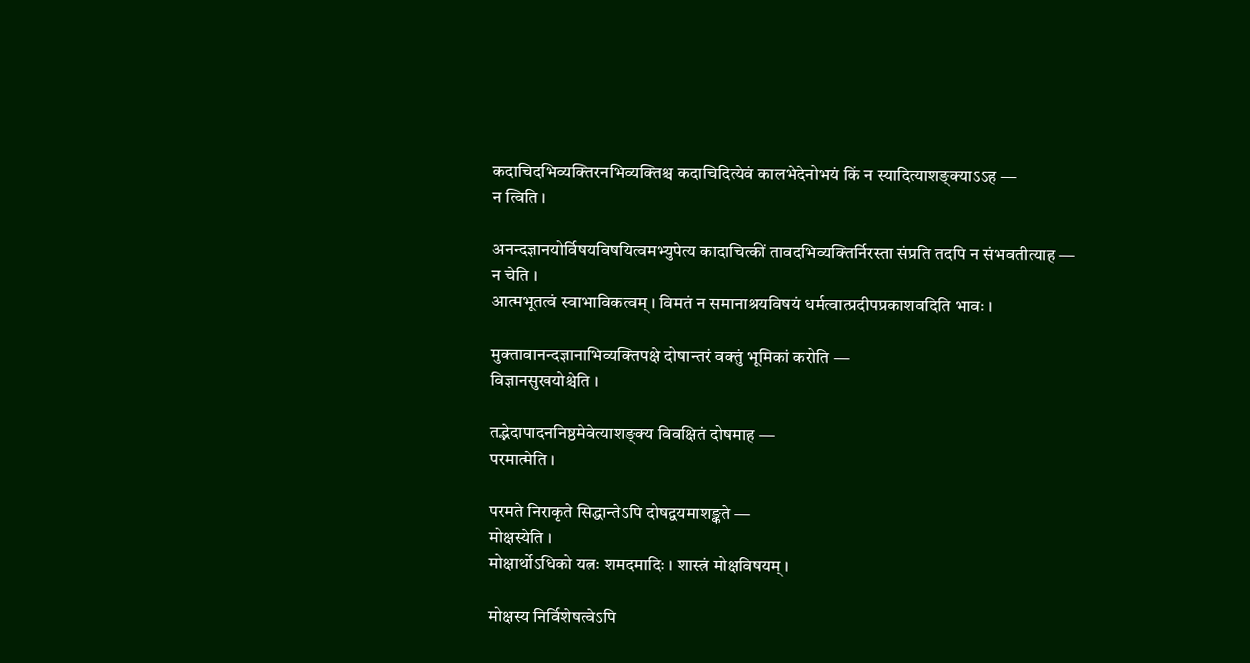कदाचिदभिव्यक्तिरनभिव्यक्तिश्च कदाचिदित्येवं कालभेदेनोभयं किं न स्यादित्याशङ्क्याऽऽह —
न त्विति ।

अनन्दज्ञानयोर्विषयविषयित्वमभ्युपेत्य कादाचित्कीं तावदभिव्यक्तिर्निरस्ता संप्रति तदपि न संभवतीत्याह —
न चेति ।
आत्मभूतत्वं स्वाभाविकत्वम् । विमतं न समानाश्रयविषयं धर्मत्वात्प्रदीपप्रकाशवदिति भावः ।

मुक्तावानन्दज्ञानाभिव्यक्तिपक्षे दोषान्तरं वक्तुं भूमिकां करोति —
विज्ञानसुखयोश्चेति ।

तद्भेदापादननिष्ठमेवेत्याशङ्क्य विवक्षितं दोषमाह —
परमात्मेति ।

परमते निराकृते सिद्धान्तेऽपि दोषद्वयमाशङ्कते —
मोक्षस्येति ।
मोक्षार्थोऽधिको यत्नः शमदमादिः । शास्त्रं मोक्षविषयम् ।

मोक्षस्य निर्विशेषत्वेऽपि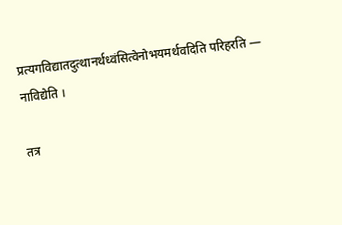प्रत्यगविद्यातदुत्थानर्थध्वंसित्वेनोभयमर्थवदिति परिहरति —
नाविद्येति ।

तत्र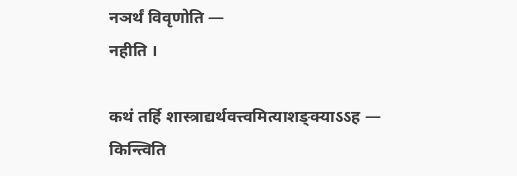नञर्थं विवृणोति —
नहीति ।

कथं तर्हि शास्त्राद्यर्थवत्त्वमित्याशङ्क्याऽऽह —
किन्त्विति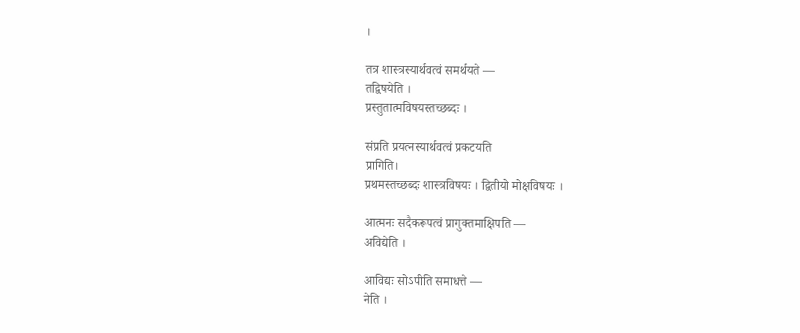।

तत्र शास्त्रस्यार्थवत्वं समर्थयते —
तद्विषयेति ।
प्रस्तुतात्मविषयस्तच्छब्दः ।

संप्रति प्रयत्नस्यार्थवत्वं प्रकटयति
प्रागिति।
प्रथमस्तच्छब्दः शास्त्रविषयः । द्वितीयो मोक्षविषयः ।

आत्मनः सदैकरूपत्वं प्रागुक्तमाक्षिपति —
अविद्येति ।

आविद्यः सोऽपीति समाधत्ते —
नेति ।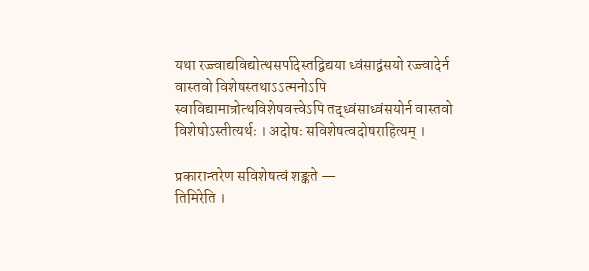यथा रज्ज्वाद्यविद्योत्थसर्पादेस्तद्विद्यया ध्वंसाद्वंसयो रज्ज्वादेर्न वास्तवो विशेषस्तथाऽऽत्मनोऽपि स्वाविद्यामात्रोत्थविशेषवत्त्वेऽपि तद्ध्वंसाध्वंसयोर्न वास्तवो विशेषोऽस्तीत्यर्थः । अदोषः सविशेषत्वदोषराहित्यम् ।

प्रकारान्तरेण सविशेषत्वं शङ्कते —
तिमिरेति ।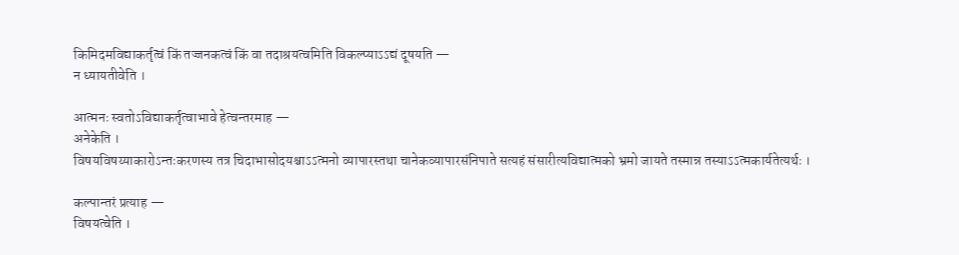किमिदमविद्याकर्तृत्वं किं तज्जनकत्वं किं वा तदाश्रयत्वमिति विकल्प्याऽऽद्यं दूषयति —
न ध्यायतीवेति ।

आत्मनः स्वतोऽविद्याकर्तृत्वाभावे हेत्वन्तरमाह —
अनेकेति ।
विषयविषय्याकारोऽन्तःकरणस्य तत्र चिदाभासोदयश्चाऽऽत्मनो व्यापारस्तथा चानेकव्यापारसंनिपाते सत्यहं संसारीत्यविद्यात्मको भ्रमो जायते तस्मान्न तस्याऽऽत्मकार्यतेत्यर्थः ।

कल्पान्तरं प्रत्याह —
विषयत्वेति ।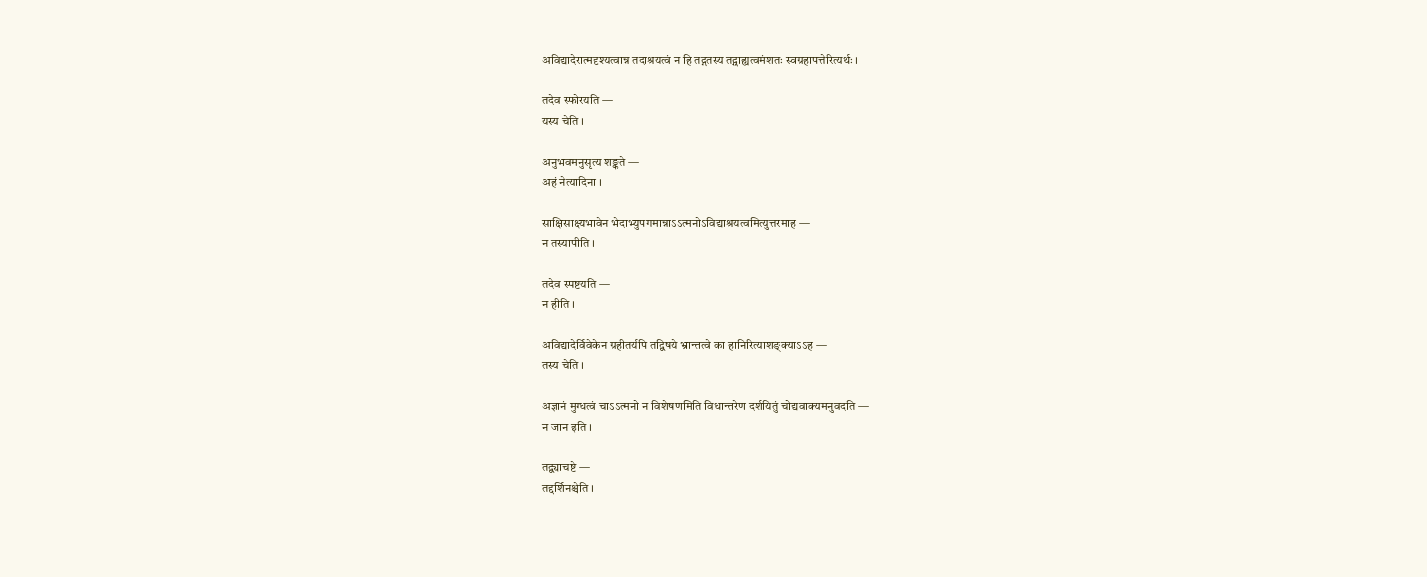अविद्यादेरात्मदृश्यत्वान्न तदाश्रयत्वं न हि तद्गतस्य तद्ग्राह्यत्वमंशतः स्वग्रहापत्तेरित्यर्थः ।

तदेव स्फोरयति —
यस्य चेति ।

अनुभवमनुसृत्य शङ्कते —
अहं नेत्यादिना ।

साक्षिसाक्ष्यभावेन भेदाभ्युपगमान्नाऽऽत्मनोऽविद्याश्रयत्वमित्युत्तरमाह —
न तस्यापीति ।

तदेव स्पष्टयति —
न हीति ।

अविद्यादेर्विवेकेन ग्रहीतर्यपि तद्विषये भ्रान्तत्वे का हानिरित्याशङ्क्याऽऽह —
तस्य चेति ।

अज्ञानं मुग्धत्वं चाऽऽत्मनो न विशेषणमिति विधान्तरेण दर्शयितुं चोद्यवाक्यमनुवदति —
न जान इति ।

तद्व्याचष्टे —
तद्दर्शिनश्चेति ।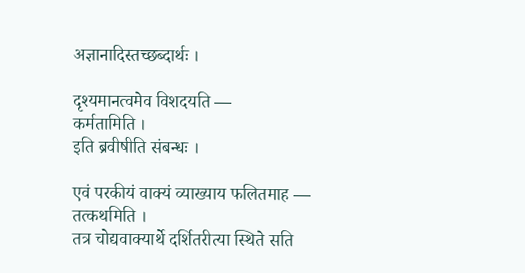अज्ञानादिस्तच्छब्दार्थः ।

दृश्यमानत्वमेव विशदयति —
कर्मतामिति ।
इति ब्रवीषीति संबन्धः ।

एवं परकीयं वाक्यं व्याख्याय फलितमाह —
तत्कथमिति ।
तत्र चोद्यवाक्यार्थे दर्शितरीत्या स्थिते सति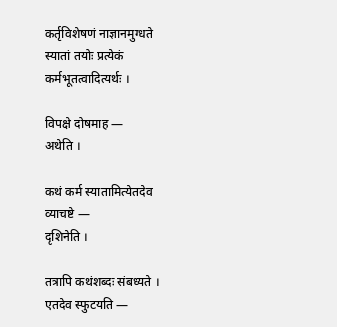कर्तृविशेषणं नाज्ञानमुग्धते स्यातां तयोः प्रत्येकं कर्मभूतत्वादित्यर्थः ।

विपक्षे दोषमाह —
अथेति ।

कथं कर्म स्यातामित्येतदेव व्याचष्टे —
दृशिनेति ।

तत्रापि कथंशब्दः संबध्यते । एतदेव स्फुटयति —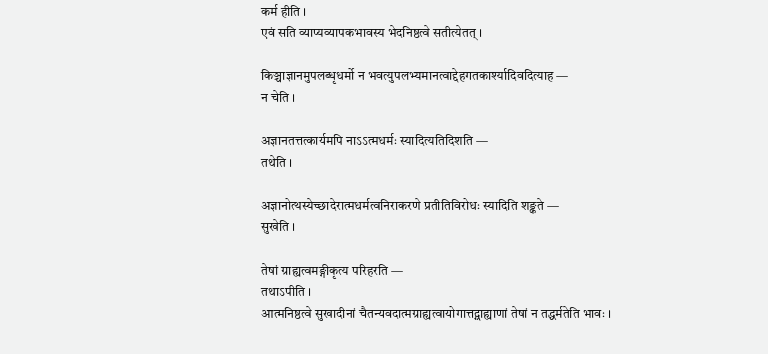कर्म हीति ।
एवं सति व्याप्यव्यापकभावस्य भेदनिष्ठत्वे सतीत्येतत् ।

किञ्चाज्ञानमुपलब्धृधर्मो न भवत्युपलभ्यमानत्वाद्देहगतकार्श्यादिवदित्याह —
न चेति ।

अज्ञानतत्तत्कार्यमपि नाऽऽत्मधर्मः स्यादित्यतिदिशति —
तथेति ।

अज्ञानोत्थस्येच्छादेरात्मधर्मत्वनिराकरणे प्रतीतिविरोधः स्यादिति शङ्कते —
सुखेति ।

तेषां ग्राह्यत्वमङ्गीकृत्य परिहरति —
तथाऽपीति ।
आत्मनिष्ठत्वे सुखादीनां चैतन्यवदात्मग्राह्यत्वायोगात्तद्ग्राह्याणां तेषां न तद्धर्मतेति भावः ।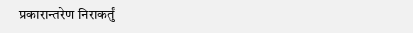प्रकारान्तरेण निराकर्तुं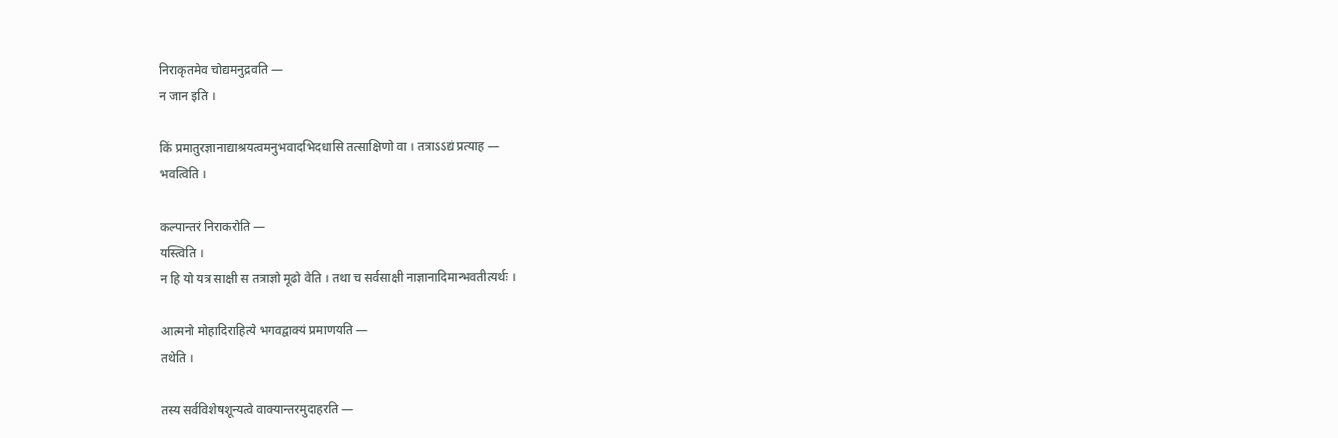निराकृतमेव चोद्यमनुद्रवति —
न जान इति ।

किं प्रमातुरज्ञानाद्याश्रयत्वमनुभवादभिदधासि तत्साक्षिणो वा । तत्राऽऽद्यं प्रत्याह —
भवत्विति ।

कल्पान्तरं निराकरोति —
यस्त्विति ।
न हि यो यत्र साक्षी स तत्राज्ञो मूढो वेति । तथा च सर्वसाक्षी नाज्ञानादिमान्भवतीत्यर्थः ।

आत्मनो मोहादिराहित्ये भगवद्वाक्यं प्रमाणयति —
तथेति ।

तस्य सर्वविशेषशून्यत्वे वाक्यान्तरमुदाहरति —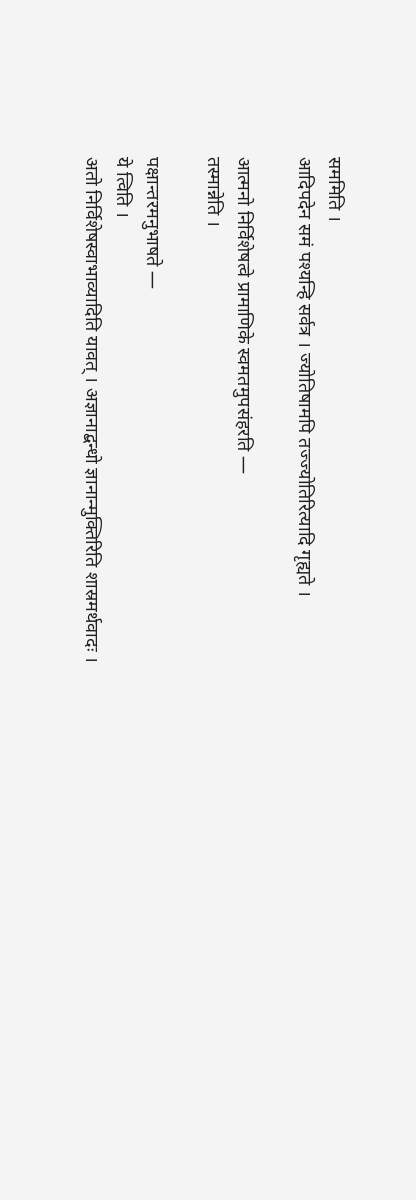सममिति ।
आदिपदेन समं पश्यन्हि सर्वत्र । ज्योतिषामपि तज्ज्योतिरित्यादि गृह्यते ।

आत्मनो निर्विशेषत्वे प्रामाणिके स्वमतमुपसंहरति —
तस्मान्नेति ।

पक्षान्तरमनुभाषते —
ये त्विति ।
अतो निर्विशेषस्वाभाव्यादिति यावत् । अज्ञानाद्बन्धो ज्ञानान्मुक्तिरिति शास्रमर्थवादः ।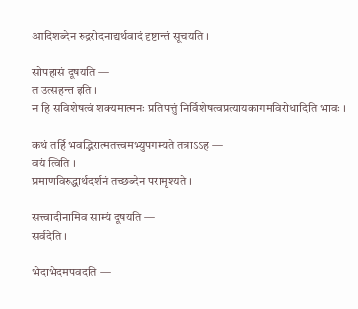आदिशब्देन रुद्ररोदनाद्यर्थवादं दृष्टान्तं सूचयति ।

सोपहासं दूषयति —
त उत्सहन्त इति ।
न हि सविशेषत्वं शक्यमात्मनः प्रतिपत्तुं निर्विशेषत्वप्रत्यायकागमविरोधादिति भावः ।

कथं तर्हि भवद्भिरात्मतत्त्वमभ्युपगम्यते तत्राऽऽह —
वयं त्विति ।
प्रमाणविरुद्धार्थदर्शनं तच्छब्देन परामृश्यते ।

सत्त्वादीनामिव साम्यं दूषयति —
सर्वदेति ।

भेदाभेदमपवदति —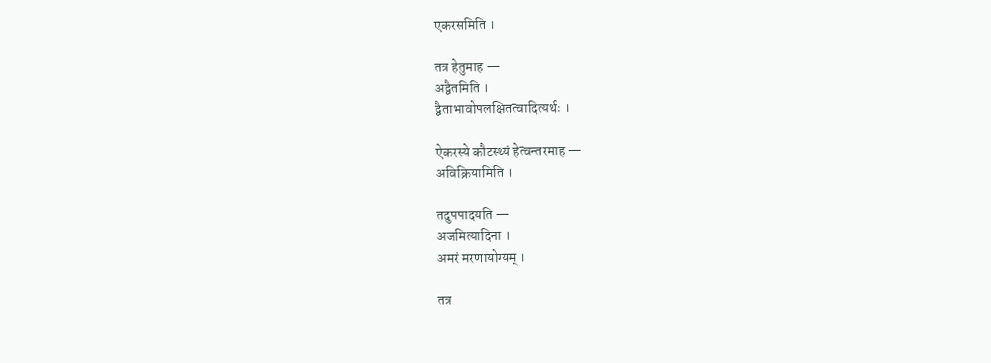एकरसमिति ।

तत्र हेतुमाह —
अद्वैतमिति ।
द्वैताभावोपलक्षितत्वादित्यर्थः ।

ऐकरस्ये कौटस्थ्यं हेत्वन्तरमाह —
अविक्रियामिति ।

तदुपपादयति —
अजमित्यादिना ।
अमरं मरणायोग्यम् ।

तत्र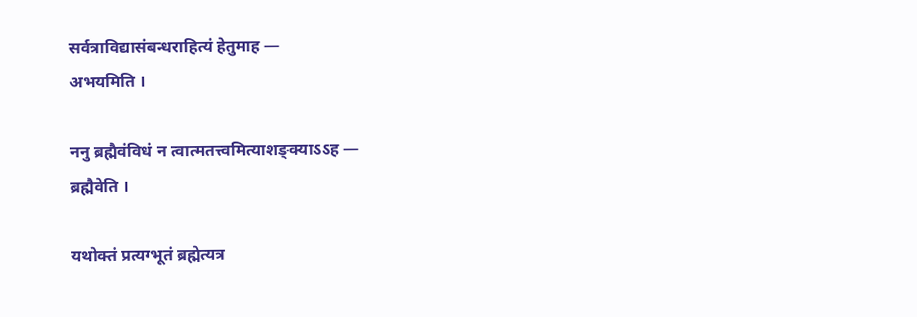सर्वत्राविद्यासंबन्धराहित्यं हेतुमाह —
अभयमिति ।

ननु ब्रह्मैवंविधं न त्वात्मतत्त्वमित्याशङ्क्याऽऽह —
ब्रह्मैवेति ।

यथोक्तं प्रत्यग्भूतं ब्रह्मेत्यत्र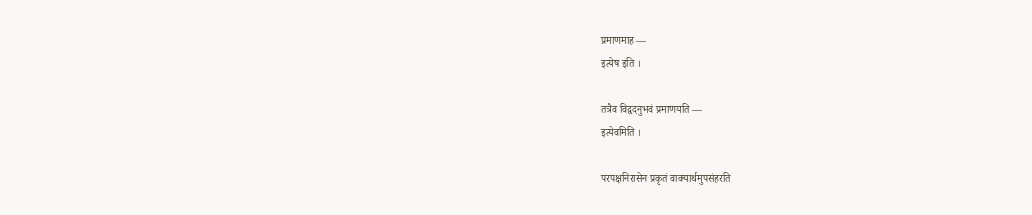प्रमाणमाह —
इत्येष इति ।

तत्रैव विद्वदनुभवं प्रमाणयति —
इत्येवमिति ।

परपक्षनिरासेन प्रकृतं वाक्यार्थमुपसंहरति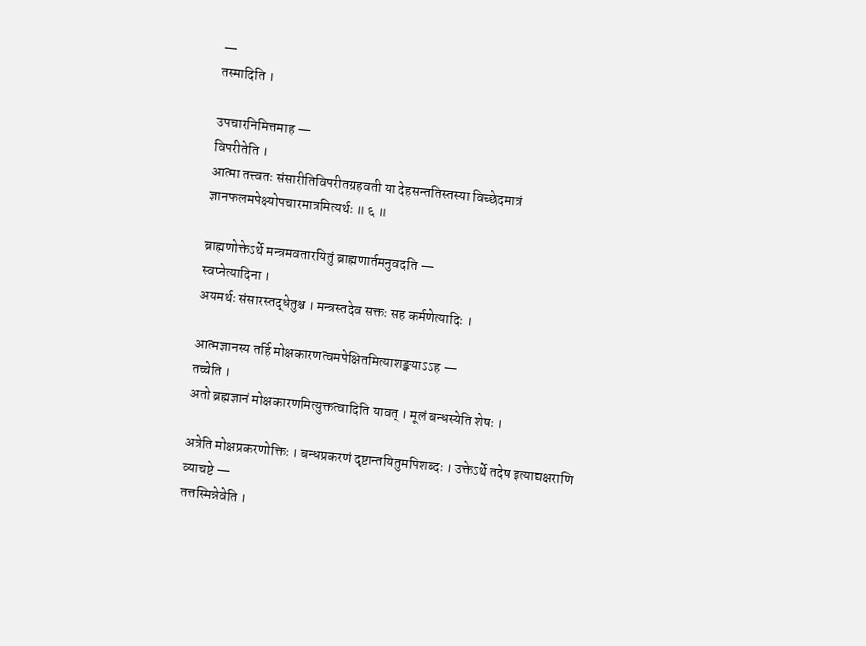—
तस्मादिति ।

उपचारनिमित्तमाह —
विपरीतेति ।
आत्मा तत्त्वतः संसारीतिविपरीतग्रहवती या देहसन्ततिस्तस्या विच्छेदमात्रं ज्ञानफलमपेक्ष्योपचारमात्रमित्यर्थः ॥ ६ ॥

ब्राह्मणोक्तेऽर्थे मन्त्रमवतारयितुं ब्राह्मणार्तमनुवदति —
स्वप्नेत्यादिना ।
अयमर्थः संसारस्तद्धेतुश्च । मन्त्रस्तदेव सक्तः सह कर्मणेत्यादिः ।

आत्मज्ञानस्य तर्हि मोक्षकारणत्वमपेक्षितमित्याशङ्क्याऽऽह —
तच्चेति ।
अतो ब्रह्मज्ञानं मोक्षकारणमित्युक्तत्वादिति यावत् । मूलं बन्धस्येति शेषः ।

अत्रेति मोक्षप्रकरणोक्तिः । बन्धप्रकरणं दृष्टान्तयितुमपिशब्दः । उक्तेऽर्थे तदेष इत्याद्यक्षराणि व्याचष्टे —
तत्तस्मिन्नेवेति ।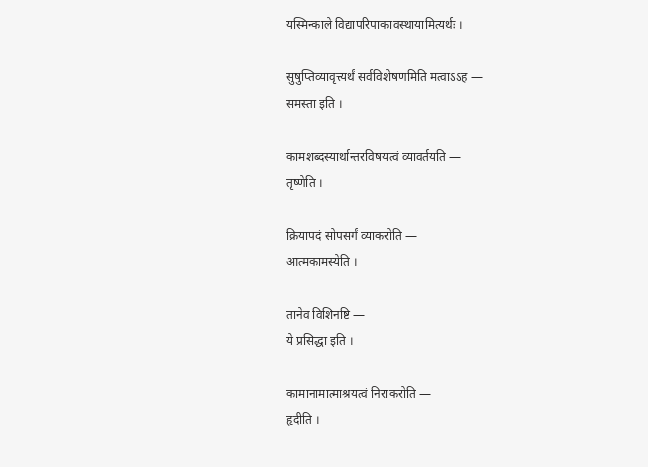यस्मिन्काले विद्यापरिपाकावस्थायामित्यर्थः ।

सुषुप्तिव्यावृत्त्यर्थं सर्वविशेषणमिति मत्वाऽऽह —
समस्ता इति ।

कामशब्दस्यार्थान्तरविषयत्वं व्यावर्तयति —
तृष्णेति ।

क्रियापदं सोपसर्गं व्याकरोति —
आत्मकामस्येति ।

तानेव विशिनष्टि —
ये प्रसिद्धा इति ।

कामानामात्माश्रयत्वं निराकरोति —
हृदीति ।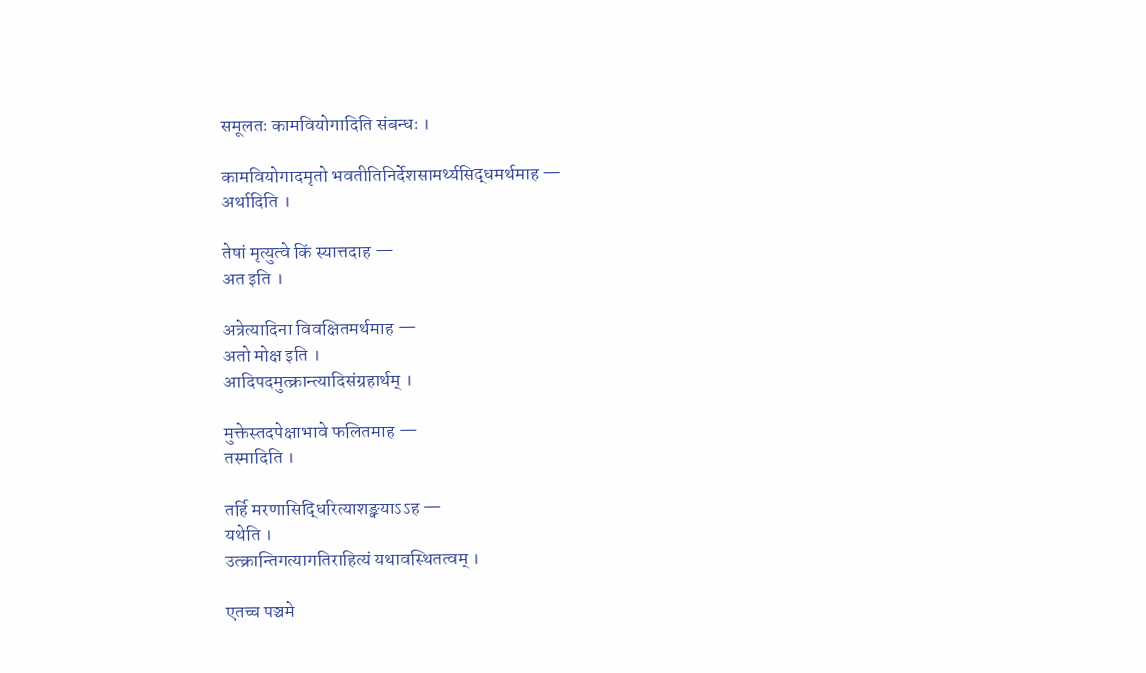समूलतः कामवियोगादिति संबन्धः ।

कामवियोगादमृतो भवतीतिनिर्देशसामर्थ्यसिद्धमर्थमाह —
अर्थादिति ।

तेषां मृत्युत्वे किं स्यात्तदाह —
अत इति ।

अत्रेत्यादिना विवक्षितमर्थमाह —
अतो मोक्ष इति ।
आदिपदमुत्क्रान्त्यादिसंग्रहार्थम् ।

मुक्तेस्तदपेक्षाभावे फलितमाह —
तस्मादिति ।

तर्हि मरणासिद्धिरित्याशङ्क्याऽऽह —
यथेति ।
उत्क्रान्तिगत्यागतिराहित्यं यथावस्थितत्वम् ।

एतच्च पञ्चमे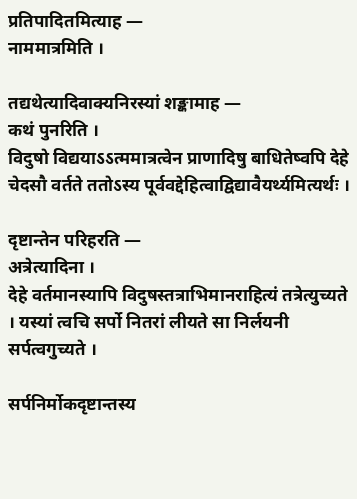प्रतिपादितमित्याह —
नाममात्रमिति ।

तद्यथेत्यादिवाक्यनिरस्यां शङ्कामाह —
कथं पुनरिति ।
विदुषो विद्ययाऽऽत्ममात्रत्वेन प्राणादिषु बाधितेष्वपि देहे चेदसौ वर्तते ततोऽस्य पूर्ववद्देहित्वाद्विद्यावैयर्थ्यमित्यर्थः ।

दृष्टान्तेन परिहरति —
अत्रेत्यादिना ।
देहे वर्तमानस्यापि विदुषस्तत्राभिमानराहित्यं तत्रेत्युच्यते । यस्यां त्वचि सर्पो नितरां लीयते सा निर्लयनी सर्पत्वगुच्यते ।

सर्पनिर्मोकदृष्टान्तस्य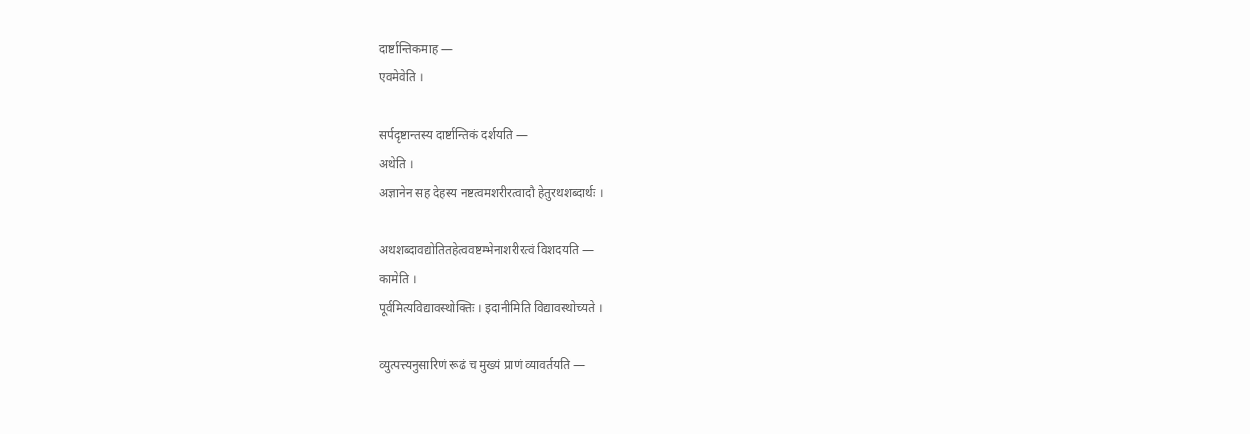दार्ष्टान्तिकमाह —
एवमेवेति ।

सर्पदृष्टान्तस्य दार्ष्टान्तिकं दर्शयति —
अथेति ।
अज्ञानेन सह देहस्य नष्टत्वमशरीरत्वादौ हेतुरथशब्दार्थः ।

अथशब्दावद्योतितहेत्ववष्टम्भेनाशरीरत्वं विशदयति —
कामेति ।
पूर्वमित्यविद्यावस्थोक्तिः । इदानीमिति विद्यावस्थोच्यते ।

व्युत्पत्त्यनुसारिणं रूढं च मुख्यं प्राणं व्यावर्तयति —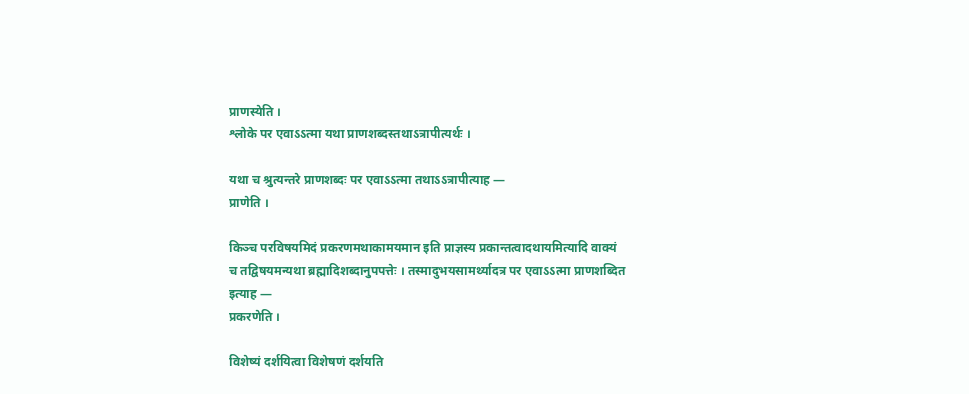प्राणस्येति ।
श्लोके पर एवाऽऽत्मा यथा प्राणशब्दस्तथाऽत्रापीत्यर्थः ।

यथा च श्रुत्यन्तरे प्राणशब्दः पर एवाऽऽत्मा तथाऽऽत्रापीत्याह —
प्राणेति ।

किञ्च परविषयमिदं प्रकरणमथाकामयमान इति प्राज्ञस्य प्रकान्तत्वादथायमित्यादि वाक्यं च तद्विषयमन्यथा ब्रह्मादिशब्दानुपपत्तेः । तस्मादुभयसामर्थ्यादत्र पर एवाऽऽत्मा प्राणशब्दित इत्याह —
प्रकरणेति ।

विशेष्यं दर्शयित्वा विशेषणं दर्शयति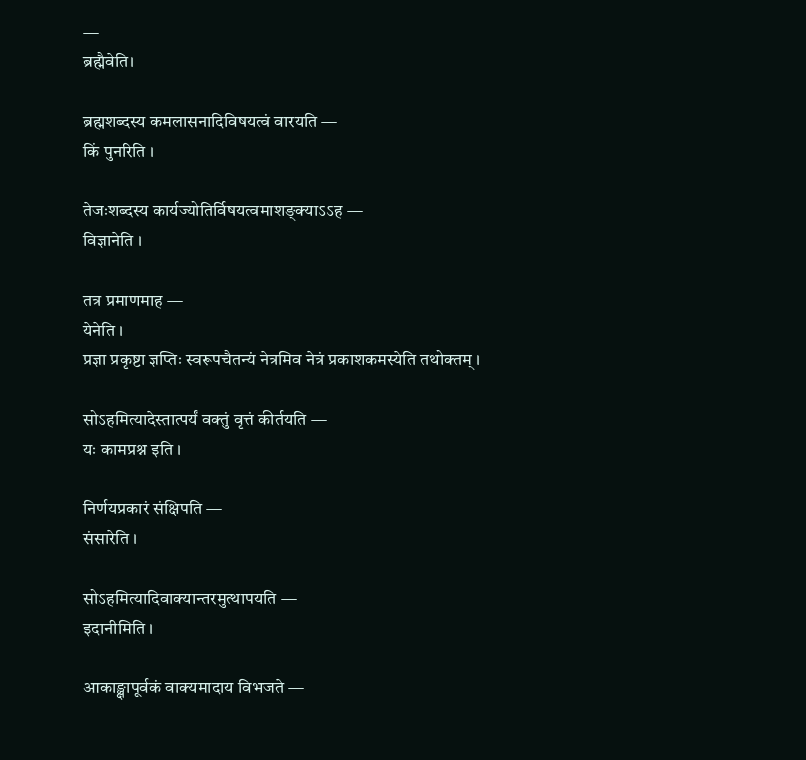—
ब्रह्मैवेति।

ब्रह्मशब्दस्य कमलासनादिविषयत्वं वारयति —
किं पुनरिति ।

तेजःशब्दस्य कार्यज्योतिर्विषयत्वमाशङ्क्याऽऽह —
विज्ञानेति ।

तत्र प्रमाणमाह —
येनेति ।
प्रज्ञा प्रकृष्टा ज्ञप्तिः स्वरूपचैतन्यं नेत्रमिव नेत्रं प्रकाशकमस्येति तथोक्तम् ।

सोऽहमित्यादेस्तात्पर्यं वक्तुं वृत्तं कीर्तयति —
यः कामप्रश्न इति ।

निर्णयप्रकारं संक्षिपति —
संसारेति ।

सोऽहमित्यादिवाक्यान्तरमुत्थापयति —
इदानीमिति ।

आकाङ्क्षापूर्वकं वाक्यमादाय विभजते —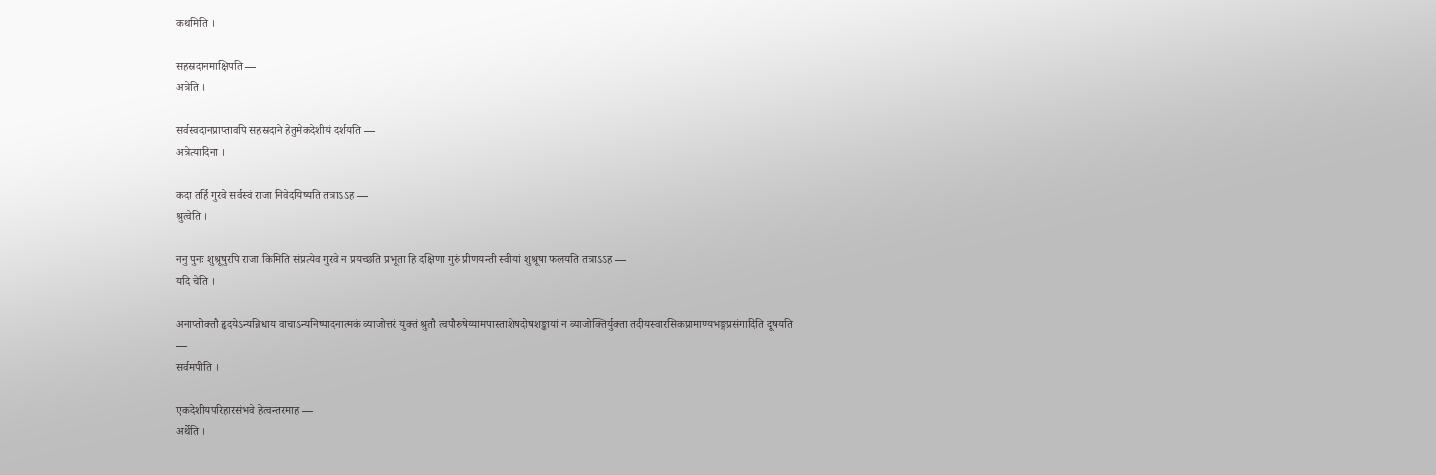कथमिति ।

सहस्रदानमाक्षिपति —
अत्रेति ।

सर्वस्वदानप्राप्तावपि सहस्रदाने हेतुमेकदेशीयं दर्शयति —
अत्रेत्यादिना ।

कदा तर्हि गुरवे सर्वस्वं राजा निवेदयिष्यति तत्राऽऽह —
श्रुत्वेति ।

ननु पुनः शुश्रूषुरपि राजा किमिति संप्रत्येव गुरवे न प्रयच्छति प्रभूता हि दक्षिणा गुरुं प्रीणयन्ती स्वीयां शुश्रूषा फलयति तत्राऽऽह —
यदि चेति ।

अनाप्तोक्तौ हृदयेऽन्यन्निधाय वाचाऽन्यनिष्पादनात्मकं व्याजोत्तरं युक्तं श्रुतौ त्वपौरुषेय्यामपास्ताशेषदोषशङ्कायां न व्याजोक्तिर्युक्ता तदीयस्वारसिकप्रामाण्यभङ्गप्रसंगादिति दूषयति —
सर्वमपीति ।

एकदेशीयपरिहारसंभवे हेत्वन्तरमाह —
अर्थेति ।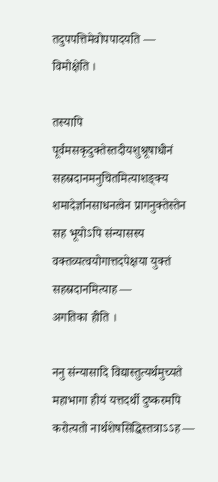तदुपपत्तिमेवोपपादयति —
विमोक्षेति ।

तस्यापि पूर्वमसकृदुक्तेस्तदीयशुश्रूषाधीनं सहस्रदानमनुचितमित्याशङ्क्य शमादेर्ज्ञानसाधनत्वेन प्रागनुक्तेस्तेन सह भूयोऽपि संन्यासस्य वक्तव्यत्वयोगात्तदपेक्षया युक्तं सहस्रदानमित्याह —
अगतिका हीति ।

ननु संन्यासादि विद्यास्तुत्यर्थमुच्यते महाभागा हीयं यत्तदर्थी दुष्करमपि करोत्यतो नार्थशेषसिद्धिस्तत्राऽऽह —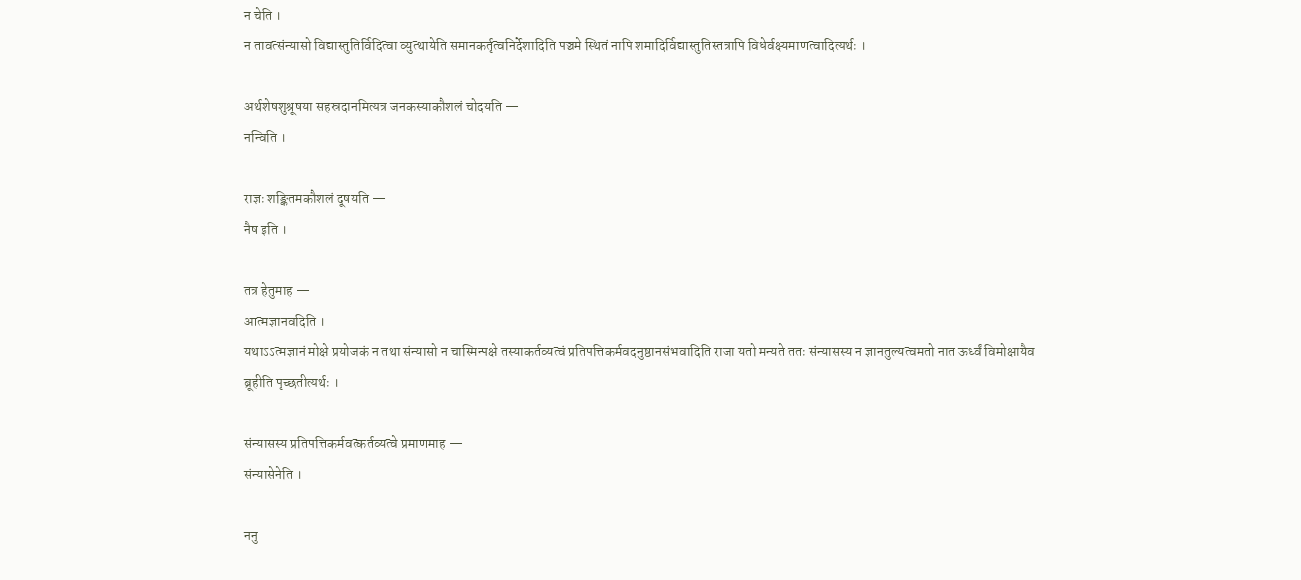न चेति ।
न तावत्संन्यासो विद्यास्तुतिर्विदित्वा व्युत्थायेति समानकर्तृत्वनिर्देशादिति पञ्चमे स्थितं नापि शमादिर्विद्यास्तुतिस्तत्रापि विधेर्वक्ष्यमाणत्वादित्यर्थः ।

अर्थशेषशुश्रूषया सहस्रदानमित्यत्र जनकस्याकौशलं चोदयति —
नन्विति ।

राज्ञः शङ्कितमकौशलं दूषयति —
नैष इति ।

तत्र हेतुमाह —
आत्मज्ञानवदिति ।
यथाऽऽत्मज्ञानं मोक्षे प्रयोजकं न तथा संन्यासो न चास्मिन्पक्षे तस्याकर्तव्यत्वं प्रतिपत्तिकर्मवदनुष्ठानसंभवादिति राजा यतो मन्यते ततः संन्यासस्य न ज्ञानतुल्यत्वमतो नात ऊर्ध्वं विमोक्षायैव ब्रूहीति पृच्छतीत्यर्थः ।

संन्यासस्य प्रतिपत्तिकर्मवत्कर्तव्यत्वे प्रमाणमाह —
संन्यासेनेति ।

ननु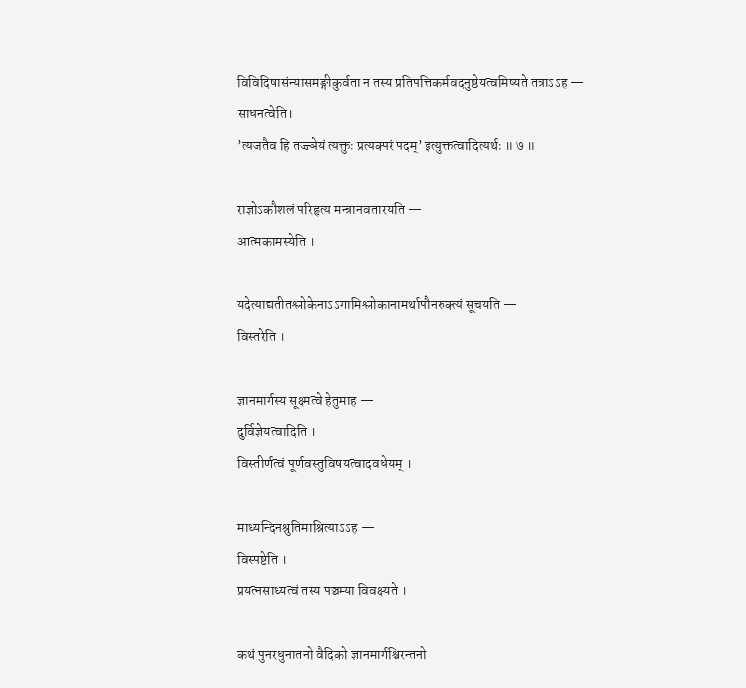विविदिषासंन्यासमङ्गीकुर्वता न तस्य प्रतिपत्तिकर्मवदनुष्ठेयत्वमिष्यते तत्राऽऽह —
साधनत्वेति।
’त्यजतैव हि तज्ज्ञेयं त्यक्तुः प्रत्यक्परं पदम्’ इत्युक्तत्वादित्यर्थः ॥ ७ ॥

राज्ञोऽकौशलं परिहृत्य मन्त्रानवतारयति —
आत्मकामस्येति ।

यदेत्याद्यतीतश्लोकेनाऽऽगामिश्लोकानामर्थापौनरुक्त्यं सूचयति —
विस्तरेति ।

ज्ञानमार्गस्य सूक्ष्मत्वे हेतुमाह —
दुर्विज्ञेयत्वादिति ।
विस्तीर्णत्वं पूर्णवस्तुविषयत्वादवधेयम् ।

माध्यन्दिनश्रुतिमाश्रित्याऽऽह —
विस्पष्टेति ।
प्रयत्नसाध्यत्वं तस्य पञ्चम्या विवक्ष्यते ।

कथं पुनरधुनातनो वैदिको ज्ञानमार्गश्चिरन्तनो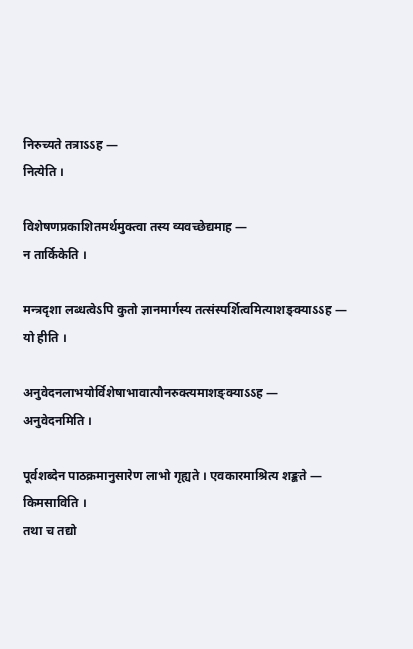निरुच्यते तत्राऽऽह —
नित्येति ।

विशेषणप्रकाशितमर्थमुक्त्वा तस्य व्यवच्छेद्यमाह —
न तार्किकेति ।

मन्त्रदृशा लब्धत्वेऽपि कुतो ज्ञानमार्गस्य तत्संस्पर्शित्वमित्याशङ्क्याऽऽह —
यो हीति ।

अनुवेदनलाभयोर्विशेषाभावात्पौनरुक्त्यमाशङ्क्याऽऽह —
अनुवेदनमिति ।

पूर्वशब्देन पाठक्रमानुसारेण लाभो गृह्यते । एवकारमाश्रित्य शङ्कते —
किमसाविति ।
तथा च तद्यो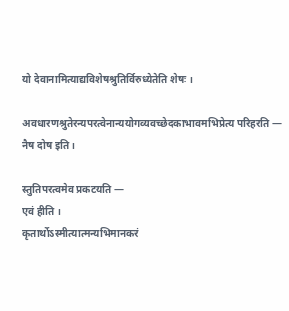यो देवानामित्याद्यविशेषश्रुतिर्विरुध्येतेति शेषः ।

अवधारणश्रुतेरन्यपरत्वेनान्ययोगव्यवच्छेदकाभावमभिप्रेत्य परिहरति —
नैष दोष इति ।

स्तुतिपरत्वमेव प्रकटयति —
एवं हीति ।
कृतार्थोऽस्मीत्यात्मन्यभिमानकरं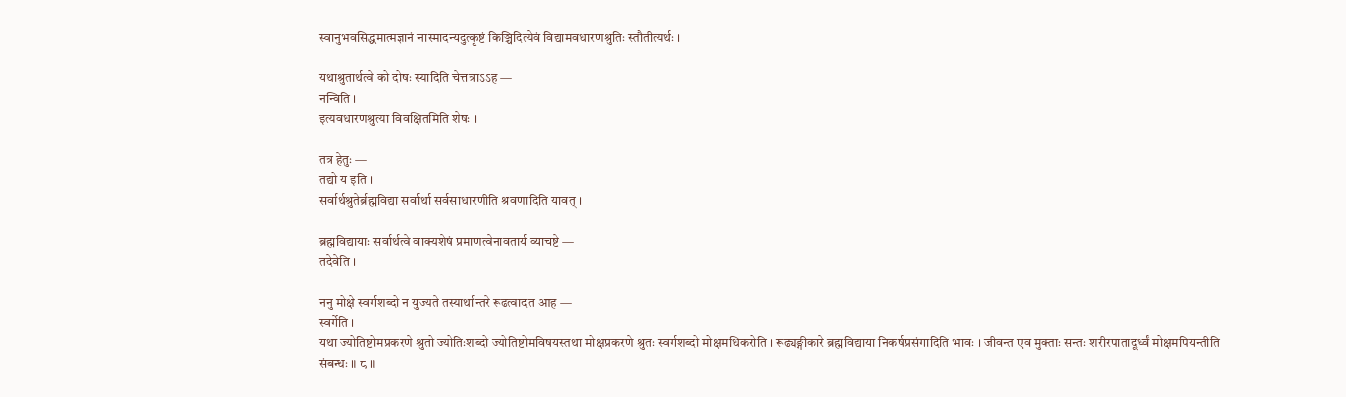स्वानुभवसिद्धमात्मज्ञानं नास्मादन्यदुत्कृष्टं किञ्चिदित्येवं विद्यामवधारणश्रुतिः स्तौतीत्यर्थः ।

यथाश्रुतार्थत्वे को दोषः स्यादिति चेत्तत्राऽऽह —
नन्विति ।
इत्यवधारणश्रुत्या विवक्षितमिति शेषः ।

तत्र हेतुः —
तद्यो य इति ।
सर्वार्थश्रुतेर्ब्रह्मविद्या सर्वार्था सर्वसाधारणीति श्रवणादिति यावत् ।

ब्रह्मविद्यायाः सर्वार्थत्वे वाक्यशेषं प्रमाणत्वेनावतार्य व्याचष्टे —
तदेवेति ।

ननु मोक्षे स्वर्गशब्दो न युज्यते तस्यार्थान्तरे रूढत्वादत आह —
स्वर्गेति ।
यथा ज्योतिष्टोमप्रकरणे श्रुतो ज्योतिःशब्दो ज्योतिष्टोमविषयस्तथा मोक्षप्रकरणे श्रुतः स्वर्गशब्दो मोक्षमधिकरोति । रूढ्यङ्गीकारे ब्रह्मविद्याया निकर्षप्रसंगादिति भावः । जीवन्त एव मुक्ताः सन्तः शरीरपातादूर्ध्वं मोक्षमपियन्तीति संबन्धः ॥ ८ ॥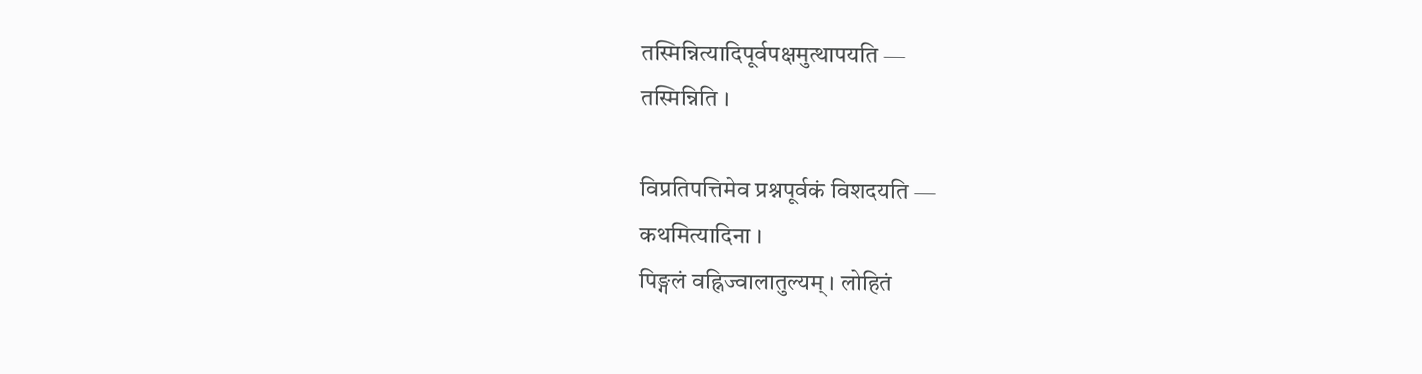तस्मिन्नित्यादिपूर्वपक्षमुत्थापयति —
तस्मिन्निति ।

विप्रतिपत्तिमेव प्रश्नपूर्वकं विशदयति —
कथमित्यादिना ।
पिङ्गलं वह्निज्वालातुल्यम् । लोहितं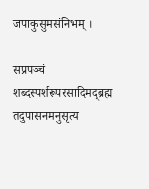जपाकुसुमसंनिभम् ।

सप्रपञ्चं शब्दस्पर्शरूपरसादिमद्ब्रह्म तदुपासनमनुसृत्य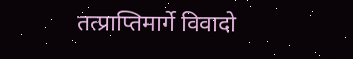तत्प्राप्तिमार्गे विवादो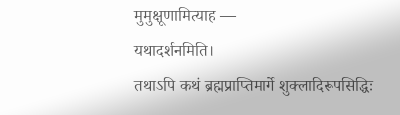मुमुक्षूणामित्याह —
यथादर्शनमिति।
तथाऽपि कथं ब्रह्मप्राप्तिमार्गे शुक्लादिरूपसिद्धिः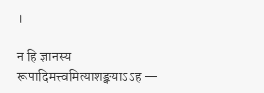।

न हि ज्ञानस्य रूपादिमत्त्वमित्याशङ्क्याऽऽह —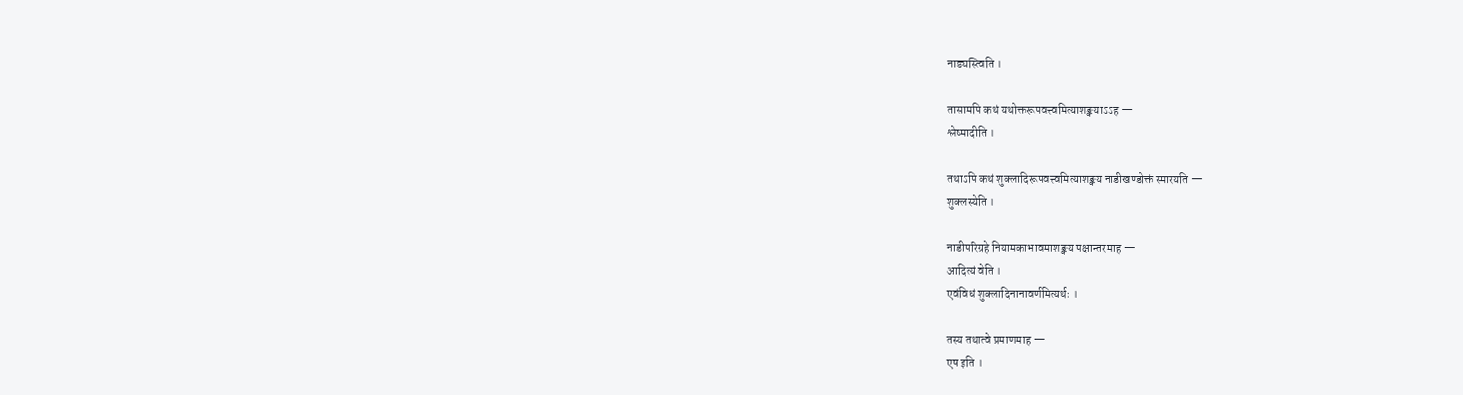नाड्यस्त्विति ।

तासामपि कथं यथोक्तरूपवत्त्वमित्याशङ्क्याऽऽह —
श्लेष्मादीति ।

तथाऽपि कथं शुक्लादिरूपवत्त्वमित्याशङ्क्य नाडीखण्डोक्तं स्मारयति —
शुक्लस्येति ।

नाडीपरिग्रहे नियामकाभावमाशङ्क्य पक्षान्तरमाह —
आदित्यं वेति ।
एवंविधं शुक्लादिनानावर्णमित्यर्थः ।

तस्य तथात्वे प्रमाणमाह —
एष इति ।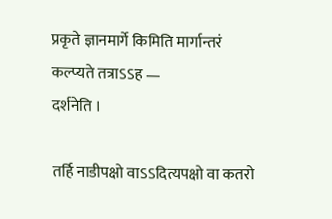प्रकृते ज्ञानमार्गे किमिति मार्गान्तरं कल्प्यते तत्राऽऽह —
दर्शनेति ।

तर्हि नाडीपक्षो वाऽऽदित्यपक्षो वा कतरो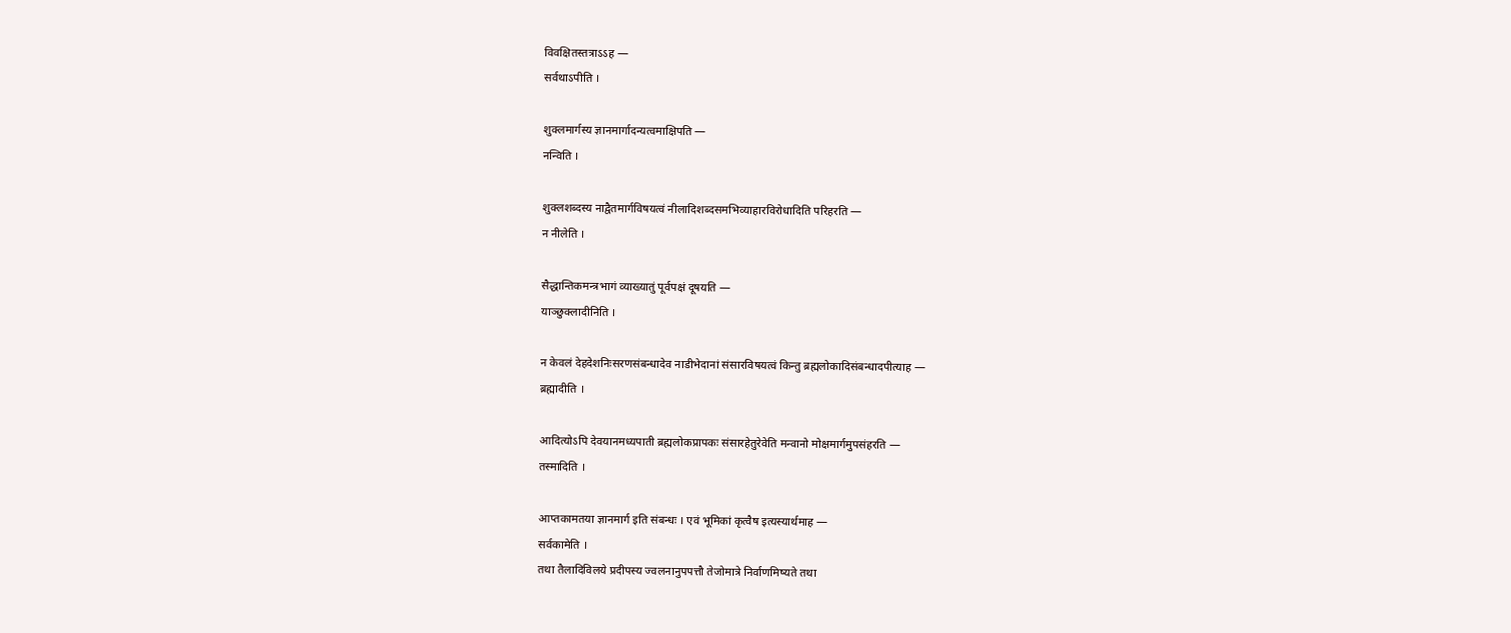विवक्षितस्तत्राऽऽह —
सर्वथाऽपीति ।

शुक्लमार्गस्य ज्ञानमार्गादन्यत्वमाक्षिपति —
नन्विति ।

शुक्लशब्दस्य नाद्वैतमार्गविषयत्वं नीलादिशब्दसमभिव्याहारविरोधादिति परिहरति —
न नीलेति ।

सैद्धान्तिकमन्त्रभागं व्याख्यातुं पूर्वपक्षं दूषयति —
याञ्छुक्लादीनिति ।

न केवलं देहदेशनिःसरणसंबन्धादेव नाडीभेदानां संसारविषयत्वं किन्तु ब्रह्मलोकादिसंबन्धादपीत्याह —
ब्रह्मादीति ।

आदित्योऽपि देवयानमध्यपाती ब्रह्मलोकप्रापकः संसारहेतुरेवेति मन्वानो मोक्षमार्गमुपसंहरति —
तस्मादिति ।

आप्तकामतया ज्ञानमार्ग इति संबन्धः । एवं भूमिकां कृत्वैष इत्यस्यार्थमाह —
सर्वकामेति ।
तथा तैलादिविलये प्रदीपस्य ज्वलनानुपपत्तौ तेजोमात्रे निर्वाणमिष्यते तथा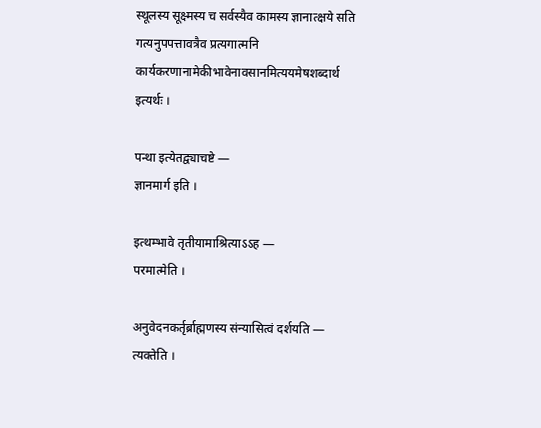स्थूलस्य सूक्ष्मस्य च सर्वस्यैव कामस्य ज्ञानात्क्षये सति गत्यनुपपत्तावत्रैव प्रत्यगात्मनि कार्यकरणानामेकीभावेनावसानमित्ययमेषशब्दार्थ इत्यर्थः ।

पन्था इत्येतद्व्याचष्टे —
ज्ञानमार्ग इति ।

इत्थम्भावे तृतीयामाश्रित्याऽऽह —
परमात्मेति ।

अनुवेदनकर्तृर्ब्राह्मणस्य संन्यासित्वं दर्शयति —
त्यक्तेति ।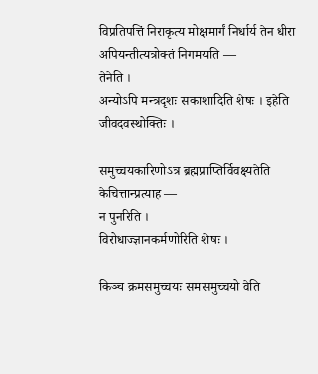विप्रतिपत्तिं निराकृत्य मोक्षमार्गं निर्धार्य तेन धीरा अपियन्तीत्यत्रोक्तं निगमयति —
तेनेति ।
अन्योऽपि मन्त्रदृशः सकाशादिति शेषः । इहेति जीवदवस्थोक्तिः ।

समुच्चयकारिणोऽत्र ब्रह्मप्राप्तिर्विवक्ष्यतेति केचित्तान्प्रत्याह —
न पुनरिति ।
विरोधाज्ज्ञानकर्मणोरिति शेषः ।

किञ्च क्रमसमुच्चयः समसमुच्चयो वेति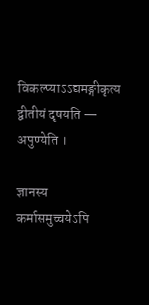विकल्प्याऽऽद्यमङ्गीकृत्य द्वीतीयं दृषयति —
अपुण्येति ।

ज्ञानस्य कर्मासमुच्चयेऽपि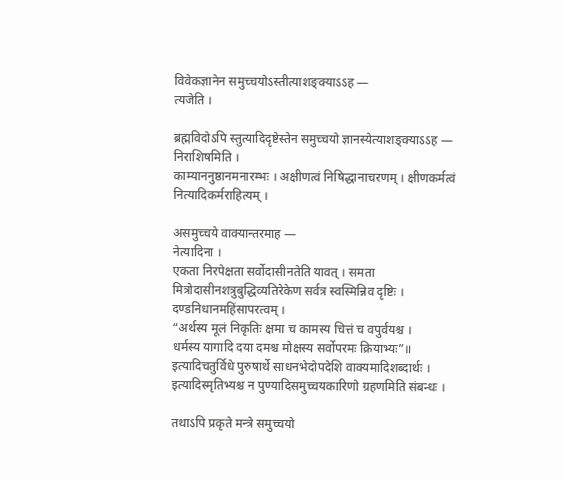विवेकज्ञानेन समुच्चयोऽस्तीत्याशङ्क्याऽऽह —
त्यजेति ।

ब्रह्मविदोऽपि स्तुत्यादिदृष्टेस्तेन समुच्चयो ज्ञानस्येत्याशङ्क्याऽऽह —
निराशिषमिति ।
काम्याननुष्ठानमनारम्भः । अक्षीणत्वं निषिद्धानाचरणम् । क्षीणकर्मत्वं नित्यादिकर्मराहित्यम् ।

असमुच्चये वाक्यान्तरमाह —
नेत्यादिना ।
एकता निरपेक्षता सर्वोदासीनतेति यावत् । समता मित्रोदासीनशत्रुबुद्धिव्यतिरेकेण सर्वत्र स्वस्मिन्निव दृष्टिः । दण्डनिधानमहिंसापरत्वम् ।
“अर्थस्य मूलं निकृतिः क्षमा च कामस्य चित्तं च वपुर्वयश्च ।
धर्मस्य यागादि दया दमश्च मोक्षस्य सर्वोपरमः क्रियाभ्यः”॥
इत्यादिचतुर्विधे पुरुषार्थे साधनभेदोपदेशि वाक्यमादिशब्दार्थः । इत्यादिस्मृतिभ्यश्च न पुण्यादिसमुच्चयकारिणो ग्रहणमिति संबन्धः ।

तथाऽपि प्रकृते मन्त्रे समुच्चयो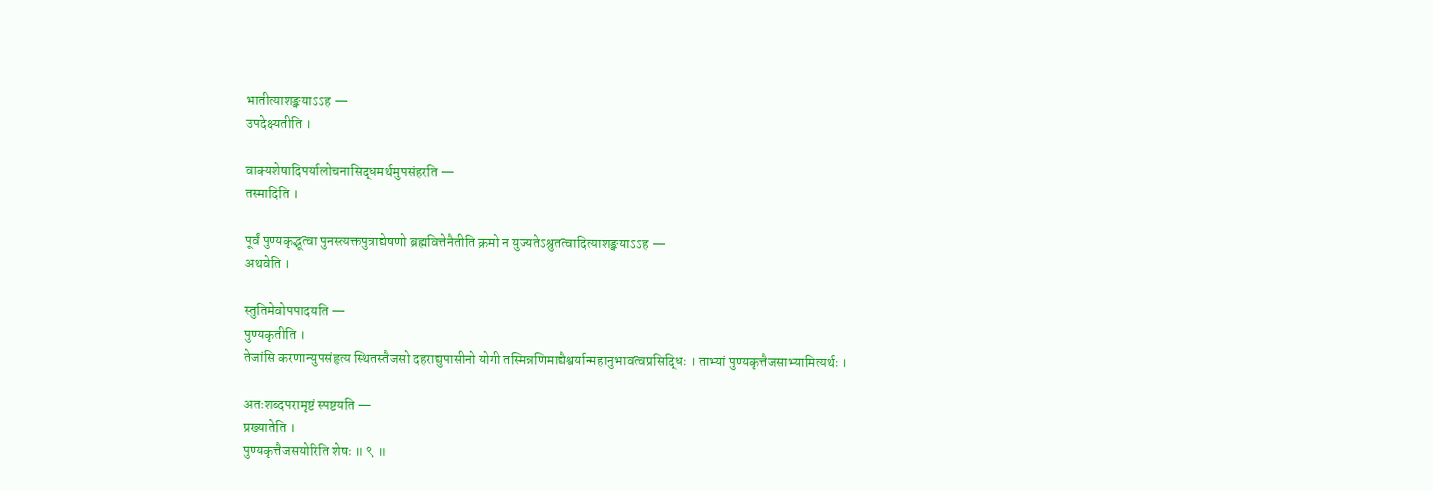भातीत्याशङ्क्याऽऽह —
उपदेक्ष्यतीति ।

वाक्यशेषादिपर्यालोचनासिद्धमर्थमुपसंहरति —
तस्मादिति ।

पूर्वं पुण्यकृद्भूत्वा पुनस्त्यक्तपुत्राद्येषणो ब्रह्मवित्तेनैतीति क्रमो न युज्यतेऽश्रुतत्वादित्याशङ्क्याऽऽह —
अथवेति ।

स्तुतिमेवोपपादयति —
पुण्यकृतीति ।
तेजांसि करणान्युपसंहृत्य स्थितस्तैजसो दहराद्युपासीनो योगी तस्मिन्नणिमाद्यैश्वर्यान्महानुभावत्वप्रसिद्धिः । ताभ्यां पुण्यकृत्तैजसाभ्यामित्यर्थः ।

अतःशब्दपरामृष्टं स्पष्टयति —
प्रख्यातेति ।
पुण्यकृत्तैजसयोरिति शेषः ॥ ९ ॥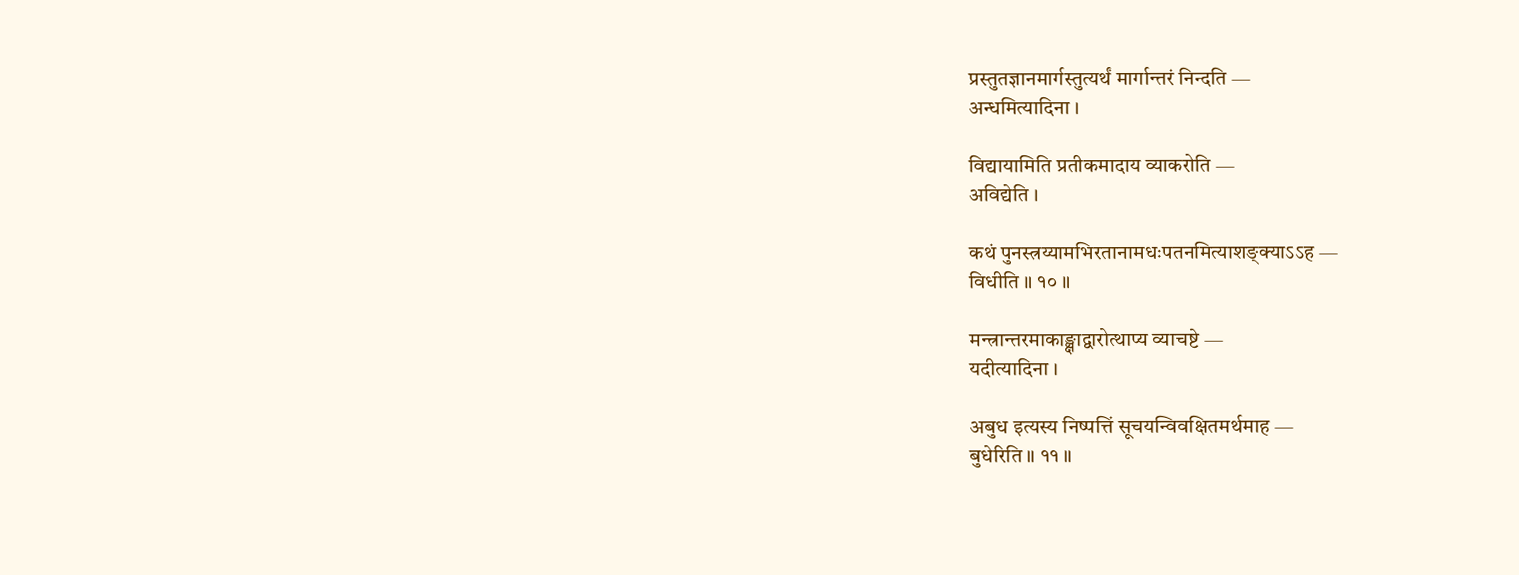प्रस्तुतज्ञानमार्गस्तुत्यर्थं मार्गान्तरं निन्दति —
अन्धमित्यादिना ।

विद्यायामिति प्रतीकमादाय व्याकरोति —
अविद्येति ।

कथं पुनस्त्रय्यामभिरतानामधःपतनमित्याशङ्क्याऽऽह —
विधीति ॥ १० ॥

मन्त्रान्तरमाकाङ्क्षाद्वारोत्थाप्य व्याचष्टे —
यदीत्यादिना ।

अबुध इत्यस्य निष्पत्तिं सूचयन्विवक्षितमर्थमाह —
बुधेरिति ॥ ११ ॥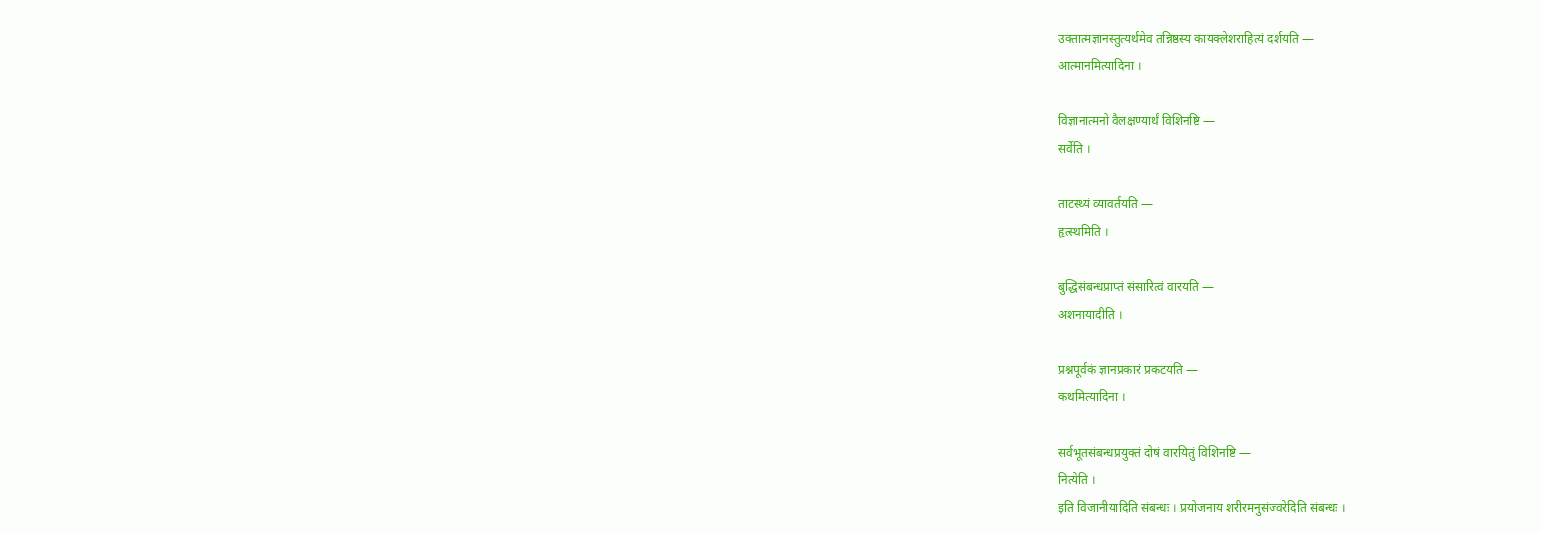उक्तात्मज्ञानस्तुत्यर्थमेव तन्निष्ठस्य कायक्लेशराहित्यं दर्शयति —
आत्मानमित्यादिना ।

विज्ञानात्मनो वैलक्षण्यार्थं विशिनष्टि —
सर्वेति ।

ताटस्थ्यं व्यावर्तयति —
हृत्स्थमिति ।

बुद्धिसंबन्धप्राप्तं संसारित्वं वारयति —
अशनायादीति ।

प्रश्नपूर्वकं ज्ञानप्रकारं प्रकटयति —
कथमित्यादिना ।

सर्वभूतसंबन्धप्रयुक्तं दोषं वारयितुं विशिनष्टि —
नित्येति ।
इति विजानीयादिति संबन्धः । प्रयोजनाय शरीरमनुसंज्वरेदिति संबन्धः ।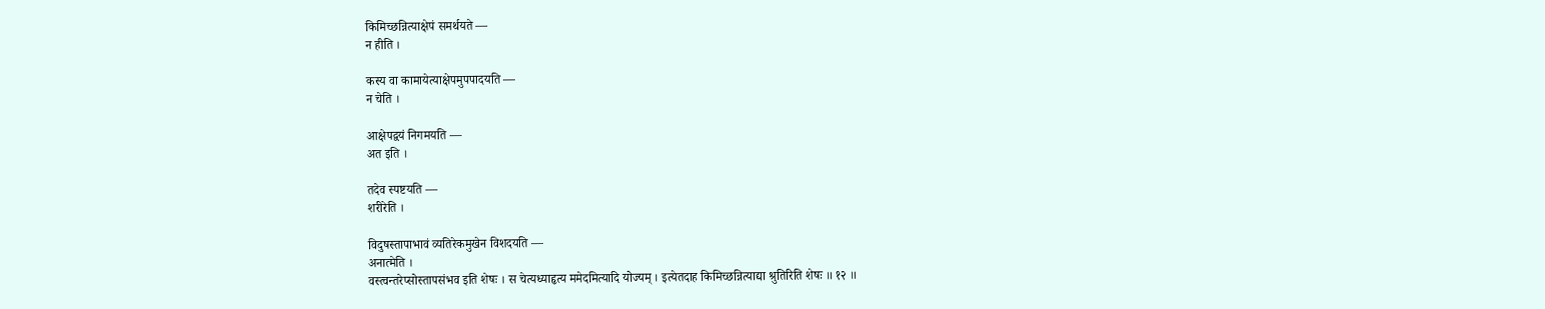किमिच्छन्नित्याक्षेपं समर्थयते —
न हीति ।

कस्य वा कामायेत्याक्षेपमुपपादयति —
न चेति ।

आक्षेपद्वयं निगमयति —
अत इति ।

तदेव स्पष्टयति —
शरीरेति ।

विदुषस्तापाभावं व्यतिरेकमुखेन विशदयति —
अनात्मेति ।
वस्त्वन्तरेप्सोस्तापसंभव इति शेषः । स चेत्यध्याहृत्य ममेदमित्यादि योज्यम् । इत्येतदाह किमिच्छन्नित्याद्या श्रुतिरिति शेषः ॥ १२ ॥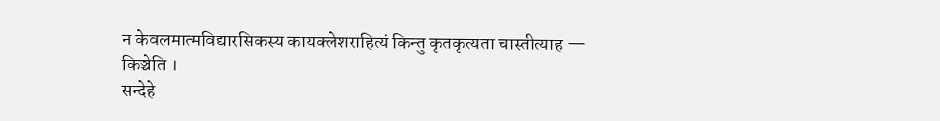न केवलमात्मविद्यारसिकस्य कायक्लेशराहित्यं किन्तु कृतकृत्यता चास्तीत्याह —
किञ्चेति ।
सन्देहे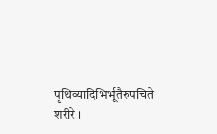पृथिव्यादिभिर्भूतैरुपचिते शरीरे ।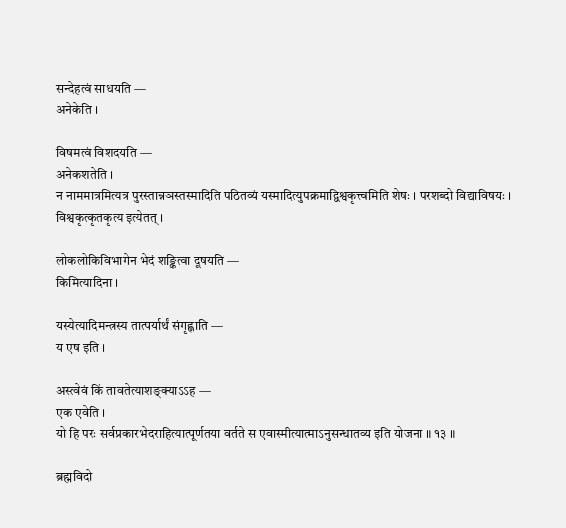सन्देहत्वं साधयति —
अनेकेति ।

विषमत्वं विशदयति —
अनेकशतेति ।
न नाममात्रमित्यत्र पुरस्तान्नञस्तस्मादिति पठितव्यं यस्मादित्युपक्रमाद्विश्वकृत्त्वमिति शेषः । परशब्दो विद्याविषयः । विश्वकृत्कृतकृत्य इत्येतत् ।

लोकलोकिविभागेन भेदं शङ्कित्वा दूषयति —
किमित्यादिना ।

यस्येत्यादिमन्त्रस्य तात्पर्यार्थं संगृह्णाति —
य एष इति ।

अस्त्वेवं किं तावतेत्याशङ्क्याऽऽह —
एक एवेति ।
यो हि परः सर्वप्रकारभेदराहित्यात्पूर्णतया वर्तते स एवास्मीत्यात्माऽनुसन्धातव्य इति योजना ॥ १३ ॥

ब्रह्मविदो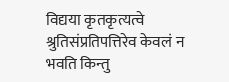विद्यया कृतकृत्यत्वे श्रुतिसंप्रतिपत्तिरेव केवलं न भवति किन्तु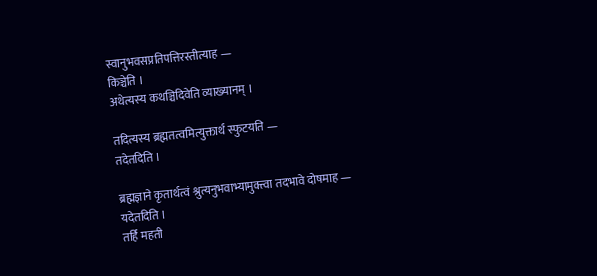स्वानुभवसप्रतिपत्तिरस्तीत्याह —
किञ्चेति ।
अथेत्यस्य कथञ्चिदिवेति व्याख्यानम् ।

तदित्यस्य ब्रह्मतत्वमित्युक्तार्थं स्फुटयति —
तदेतदिति ।

ब्रह्मज्ञाने कृतार्थत्वं श्रुत्यनुभवाभ्यामुक्त्वा तदभावे दोषमाह —
यदेतदिति ।
तर्हि महती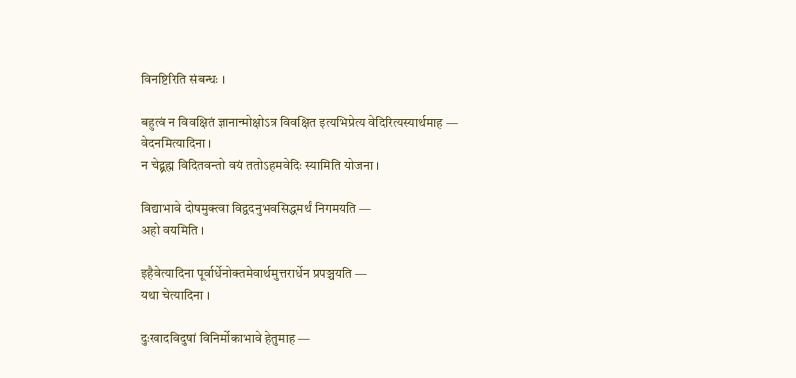विनष्टिरिति संबन्धः ।

बहुत्वं न विवक्षितं ज्ञानान्मोक्षोऽत्र विवक्षित इत्यभिप्रेत्य वेदिरित्यस्यार्थमाह —
वेदनमित्यादिना ।
न चेद्ब्रह्म विदितवन्तो वयं ततोऽहमवेदिः स्यामिति योजना ।

विद्याभावे दोषमुक्त्वा विद्वदनुभवसिद्धमर्थं निगमयति —
अहो वयमिति ।

इहैवेत्यादिना पूर्वार्धेनोक्तमेवार्थमुत्तरार्धेन प्रपञ्चयति —
यथा चेत्यादिना ।

दुःखादविदुषां विनिर्मोकाभावे हेतुमाह —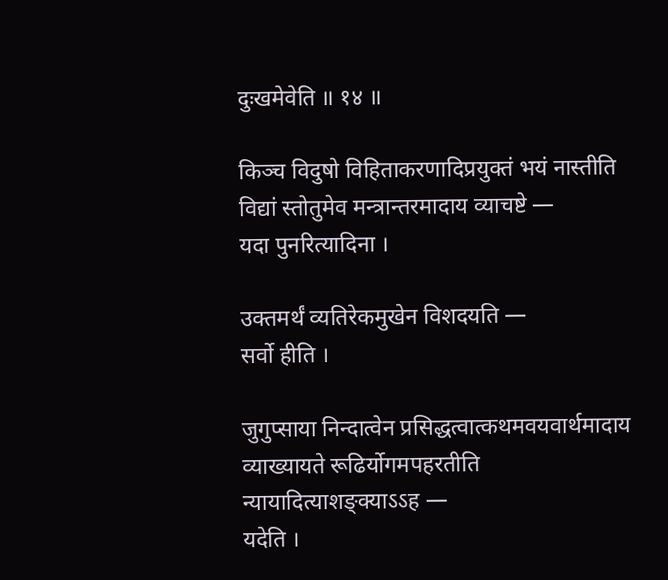दुःखमेवेति ॥ १४ ॥

किञ्च विदुषो विहिताकरणादिप्रयुक्तं भयं नास्तीति विद्यां स्तोतुमेव मन्त्रान्तरमादाय व्याचष्टे —
यदा पुनरित्यादिना ।

उक्तमर्थं व्यतिरेकमुखेन विशदयति —
सर्वो हीति ।

जुगुप्साया निन्दात्वेन प्रसिद्धत्वात्कथमवयवार्थमादाय व्याख्यायते रूढिर्योगमपहरतीति न्यायादित्याशङ्क्याऽऽह —
यदेति ।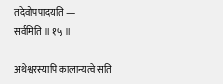तदेवोपपादयति —
सर्वमिति ॥ १५ ॥

अथेश्वरस्यापि कालान्यत्वे सति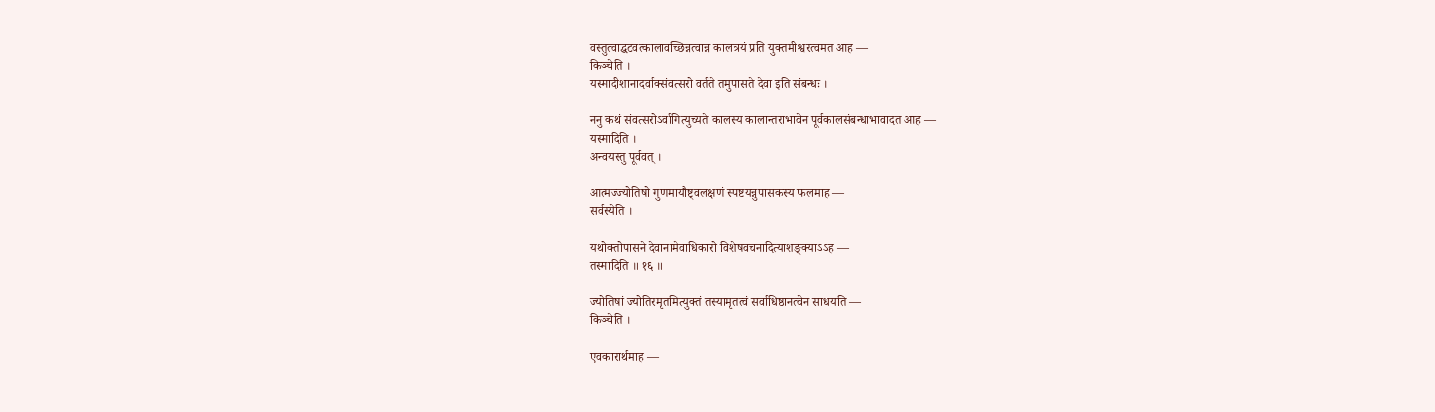वस्तुत्वाद्घटवत्कालावच्छिन्नत्वान्न कालत्रयं प्रति युक्तमीश्वरत्वमत आह —
किञ्चेति ।
यस्मादीशानादर्वाक्संवत्सरो वर्तते तमुपासते देवा इति संबन्धः ।

ननु कथं संवत्सरोऽर्वागित्युच्यते कालस्य कालान्तराभावेन पूर्वकालसंबन्धाभावादत आह —
यस्मादिति ।
अन्वयस्तु पूर्ववत् ।

आत्मज्ज्योतिषो गुणमायौष्ट्वलक्षणं स्पष्टयन्नुपासकस्य फलमाह —
सर्वस्येति ।

यथोक्तोपासने देवानामेवाधिकारो विशेषवचनादित्याशङ्क्याऽऽह —
तस्मादिति ॥ १६ ॥

ज्योतिषां ज्योतिरमृतमित्युक्तं तस्यामृतत्वं सर्वाधिष्ठानत्वेन साधयति —
किञ्चेति ।

एवकारार्थमाह —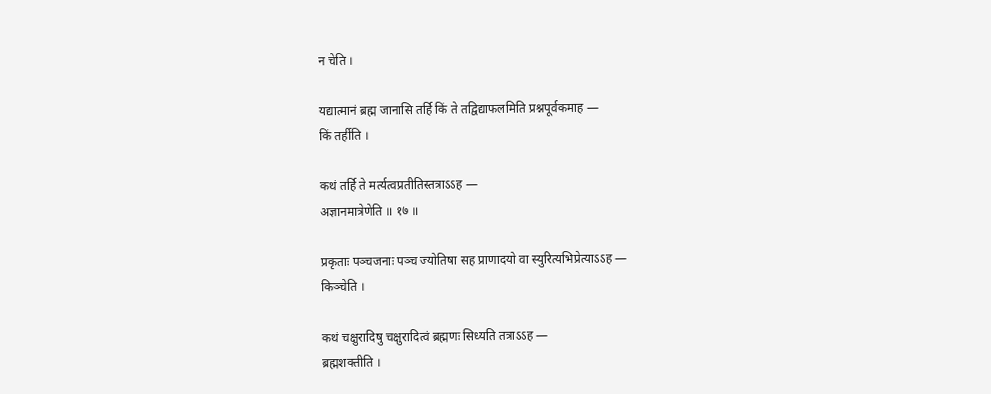न चेति ।

यद्यात्मानं ब्रह्म जानासि तर्हि किं ते तद्विद्याफलमिति प्रश्नपूर्वकमाह —
किं तर्हीति ।

कथं तर्हि ते मर्त्यत्वप्रतीतिस्तत्राऽऽह —
अज्ञानमात्रेणेति ॥ १७ ॥

प्रकृताः पञ्चजनाः पञ्च ज्योतिषा सह प्राणादयो वा स्युरित्यभिप्रेत्याऽऽह —
किञ्चेति ।

कथं चक्षुरादिषु चक्षुरादित्वं ब्रह्मणः सिध्यति तत्राऽऽह —
ब्रह्मशक्तीति ।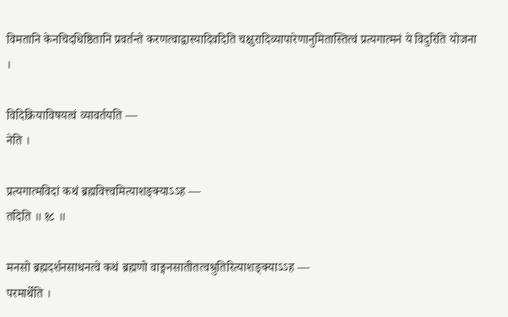विमतानि केनचिदधिष्ठितानि प्रवर्तन्ते करणत्वाद्वास्यादिवदिति चक्षुरादिव्यापारेणानुमितास्तित्वं प्रत्यगात्मनं ये विदुरिति योजना ।

विदिक्रियाविषयत्वं व्यावर्तयति —
नेति ।

प्रत्यगात्मविदां कथं ब्रह्मवित्त्वमित्याशङ्क्याऽऽह —
तदिति ॥ १८ ॥

मनसो ब्रह्मदर्शनसाधनत्वे कथं ब्रह्मणो वाङ्मनसातीतत्वश्रुतिरित्याशङ्क्याऽऽह —
परमार्थेति ।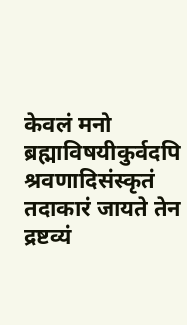केवलं मनो ब्रह्माविषयीकुर्वदपि श्रवणादिसंस्कृतं तदाकारं जायते तेन द्रष्टव्यं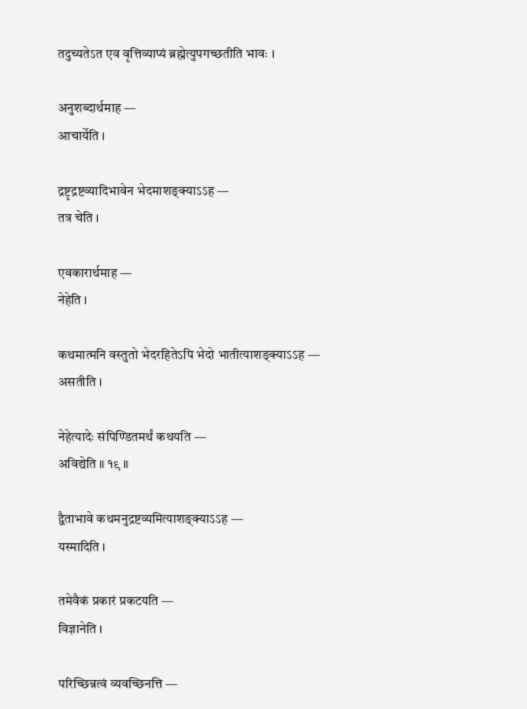तदुच्यतेऽत एव वृत्तिव्याप्यं ब्रह्मेत्युपगच्छतीति भावः ।

अनुशब्दार्थमाह —
आचार्येति ।

द्रष्टृद्रष्टव्यादिभावेन भेदमाशङ्क्याऽऽह —
तत्र चेति ।

एवकारार्थमाह —
नेहेति ।

कथमात्मनि वस्तुतो भेदरहितेऽपि भेदो भातीत्याशङ्क्याऽऽह —
असतीति ।

नेहेत्यादेः संपिण्डितमर्थं कथयति —
अविद्येति ॥ १९ ॥

द्वैताभावे कथमनुद्रष्टव्यमित्याशङ्क्याऽऽह —
यस्मादिति ।

तमेवैकं प्रकारं प्रकटयति —
विज्ञानेति ।

परिच्छिन्नत्वं व्यवच्छिनत्ति —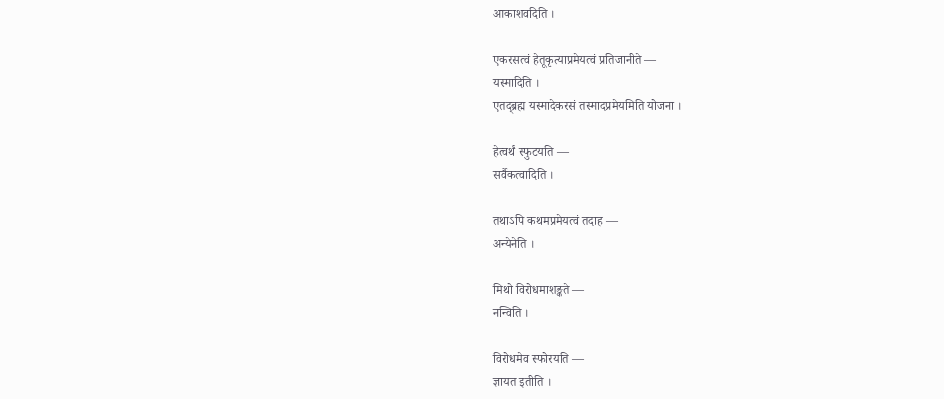आकाशवदिति ।

एकरसत्वं हेतूकृत्याप्रमेयत्वं प्रतिजानीते —
यस्मादिति ।
एतद्ब्रह्म यस्मादेकरसं तस्मादप्रमेयमिति योजना ।

हेत्वर्थं स्फुटयति —
सर्वैकत्वादिति ।

तथाऽपि कथमप्रमेयत्वं तदाह —
अन्येनेति ।

मिथो विरोधमाशङ्कते —
नन्विति ।

विरोधमेव स्फोरयति —
ज्ञायत इतीति ।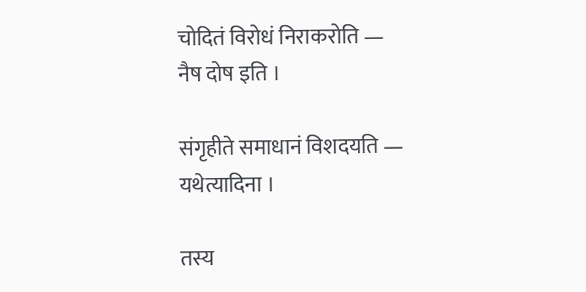चोदितं विरोधं निराकरोति —
नैष दोष इति ।

संगृहीते समाधानं विशदयति —
यथेत्यादिना ।

तस्य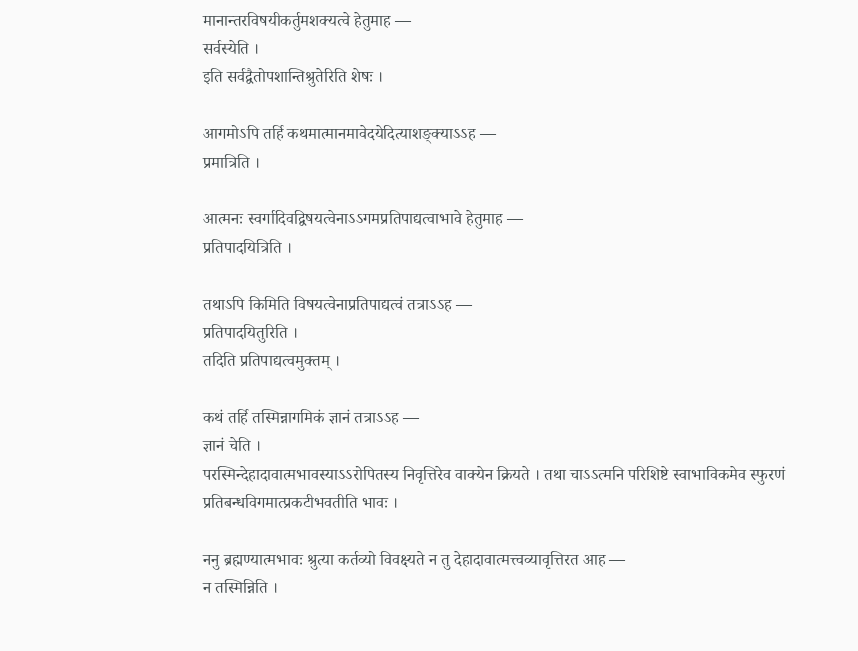मानान्तरविषयीकर्तुमशक्यत्वे हेतुमाह —
सर्वस्येति ।
इति सर्वद्वैतोपशान्तिश्रुतेरिति शेषः ।

आगमोऽपि तर्हि कथमात्मानमावेदयेदित्याशङ्क्याऽऽह —
प्रमात्रिति ।

आत्मनः स्वर्गादिवद्विषयत्वेनाऽऽगमप्रतिपाद्यत्वाभावे हेतुमाह —
प्रतिपादयित्रिति ।

तथाऽपि किमिति विषयत्वेनाप्रतिपाद्यत्वं तत्राऽऽह —
प्रतिपादयितुरिति ।
तदिति प्रतिपाद्यत्वमुक्तम् ।

कथं तर्हि तस्मिन्नागमिकं ज्ञानं तत्राऽऽह —
ज्ञानं चेति ।
परस्मिन्देहादावात्मभावस्याऽऽरोपितस्य निवृत्तिरेव वाक्येन क्रियते । तथा चाऽऽत्मनि परिशिष्टे स्वाभाविकमेव स्फुरणं प्रतिबन्धविगमात्प्रकटीभवतीति भावः ।

ननु ब्रह्मण्यात्मभावः श्रुत्या कर्तव्यो विवक्ष्यते न तु देहादावात्मत्त्वव्यावृत्तिरत आह —
न तस्मिन्निति ।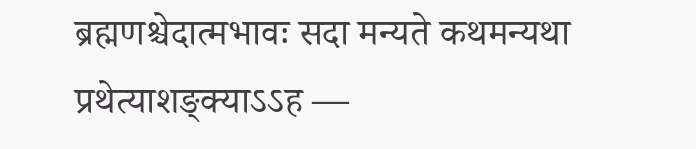ब्रह्मणश्चेदात्मभावः सदा मन्यते कथमन्यथा प्रथेत्याशङ्क्याऽऽह —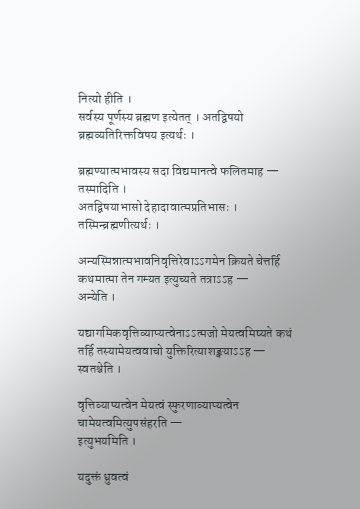नित्यो हीति ।
सर्वस्य पूर्णस्य ब्रह्मण इत्येतत् । अतद्विषयो ब्रह्मव्यतिरिक्तविषय इत्यर्थः ।

ब्रह्मण्यात्मभावस्य सदा विद्यमानत्वे फलितमाह —
तस्मादिति ।
अतद्विषयाभासो देहादावात्मप्रतिभासः । तस्मिन्ब्रह्मणीत्यर्थः ।

अन्यस्मिन्नात्मभावनिवृत्तिरेवाऽऽगमेन क्रियते चेत्तर्हि कथमात्मा तेन गम्यत इत्युच्यते तत्राऽऽह —
अन्येति ।

यद्यागमिकवृत्तिव्याप्यत्वेनाऽऽत्मजो मेयत्वमिष्यते कथं तर्हि तस्यामेयत्ववाचो युक्तिरित्याशङ्क्याऽऽह —
स्वतश्चेति ।

वृत्तिव्याप्यत्वेन मेयत्वं स्फुरणाव्याप्यत्वेन चामेयत्वमित्युपसंहरति —
इत्युभयमिति ।

यदुक्तं ध्रुवत्वं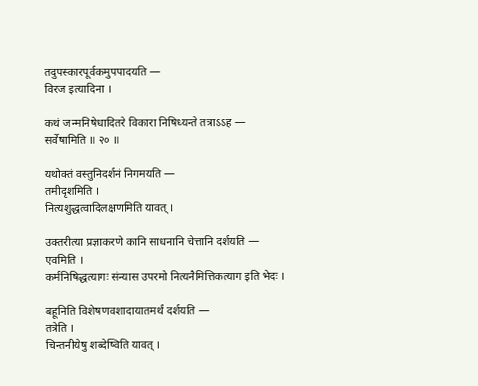तदुपस्कारपूर्वकमुपपादयति —
विरज इत्यादिना ।

कथं जन्मनिषेधादितरे विकारा निषिध्यन्ते तत्राऽऽह —
सर्वेषामिति ॥ २० ॥

यथोक्तं वस्तुनिदर्शनं निगमयति —
तमीदृशमिति ।
नित्यशुद्धत्वादिलक्षणमिति यावत् ।

उक्तरीत्या प्रज्ञाकरणे कानि साधनानि चेत्तानि दर्शयति —
एवमिति ।
कर्मनिषिद्धत्यागः संन्यास उपरमो नित्यनैमित्तिकत्याग इति भेदः ।

बहूनिति विशेषणवशादायातमर्थं दर्शयति —
तत्रेति ।
चिन्तनीयेषु शब्देष्विति यावत् ।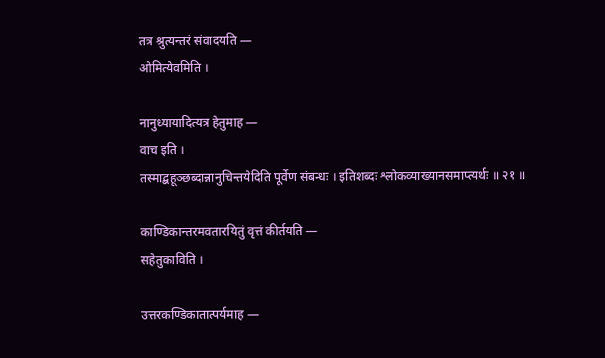तत्र श्रुत्यन्तरं संवादयति —
ओमित्येवमिति ।

नानुध्यायादित्यत्र हेतुमाह —
वाच इति ।
तस्माद्बहूञ्छब्दान्नानुचिन्तयेदिति पूर्वेण संबन्धः । इतिशब्दः श्लोकव्याख्यानसमाप्त्यर्थः ॥ २१ ॥

काण्डिकान्तरमवतारयितुं वृत्तं कीर्तयति —
सहेतुकाविति ।

उत्तरकण्डिकातात्पर्यमाह —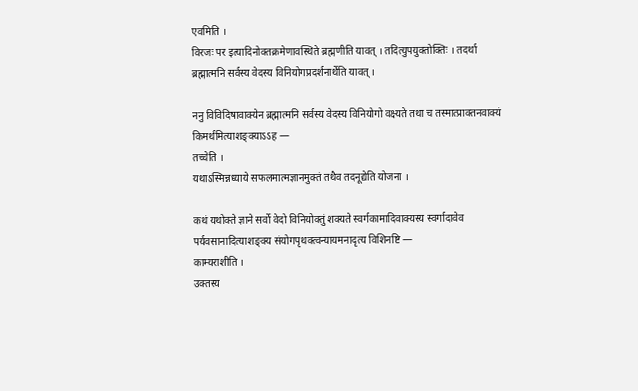एवमिति ।
विरजः पर इत्यादिनोक्तक्रमेणावस्थिते ब्रह्मणीति यावत् । तदित्युपयुक्तोक्तिः । तदर्था ब्रह्मात्मनि सर्वस्य वेदस्य विनियोगप्रदर्शनार्थेति यावत् ।

ननु विविदिषावाक्येन ब्रह्मात्मनि सर्वस्य वेदस्य विनियोगो वक्ष्यते तथा च तस्मात्प्राक्तनवाक्यं किमर्थमित्याशङ्क्याऽऽह —
तच्चेति ।
यथाऽस्मिन्नध्याये सफलमात्मज्ञानमुक्तं तथैव तदनूद्येति योजना ।

कथं यथोक्ते ज्ञाने सर्वो वेदो विनियोक्तुं शक्यते स्वर्गकामादिवाक्यस्य स्वर्गादावेव पर्यवसानादित्याशङ्क्य संयोगपृथक्त्वन्यायमनादृत्य विशिनष्टि —
काम्यराशीति ।
उक्तस्य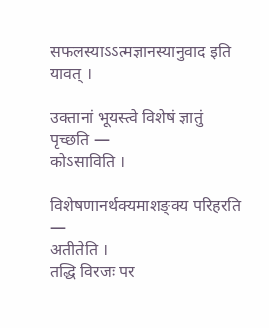सफलस्याऽऽत्मज्ञानस्यानुवाद इति यावत् ।

उक्तानां भूयस्त्वे विशेषं ज्ञातुं पृच्छति —
कोऽसाविति ।

विशेषणानर्थक्यमाशङ्क्य परिहरति —
अतीतेति ।
तद्धि विरजः पर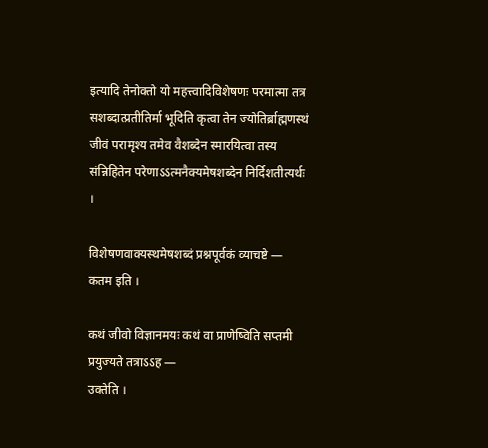इत्यादि तेनोक्तो यो महत्त्वादिविशेषणः परमात्मा तत्र सशब्दात्प्रतीतिर्मा भूदिति कृत्वा तेन ज्योतिर्ब्राह्मणस्थं जीवं परामृश्य तमेव वैशब्देन स्मारयित्वा तस्य संन्निहितेन परेणाऽऽत्मनैक्यमेषशब्देन निर्दिशतीत्यर्थः ।

विशेषणवाक्यस्थमेषशब्दं प्रश्नपूर्वकं व्याचष्टे —
कतम इति ।

कथं जीवो विज्ञानमयः कथं वा प्राणेष्विति सप्तमी प्रयुज्यते तत्राऽऽह —
उक्तेति ।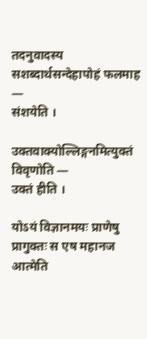तदनुवादस्य सशब्दार्थसन्देहापोहं फलमाह —
संशयेति ।

उक्तवाक्योल्लिङ्गनमित्युक्तं विवृणोति —
उक्तं हीति ।

योऽयं विज्ञानमयः प्राणेषु प्रागुक्तः स एष महानज आत्मेति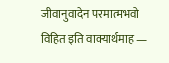जीवानुवादेन परमात्मभवो विहित इति वाक्यार्थमाह —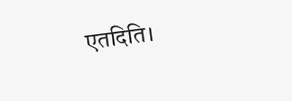एतदिति।